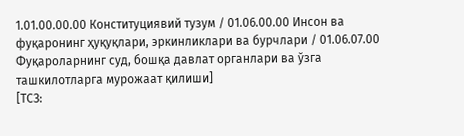1.01.00.00.00 Конституциявий тузум / 01.06.00.00 Инсон ва фуқаронинг ҳуқуқлари, эркинликлари ва бурчлари / 01.06.07.00 Фуқароларнинг суд, бошқа давлат органлари ва ўзга ташкилотларга мурожаат қилиши]
[ТСЗ: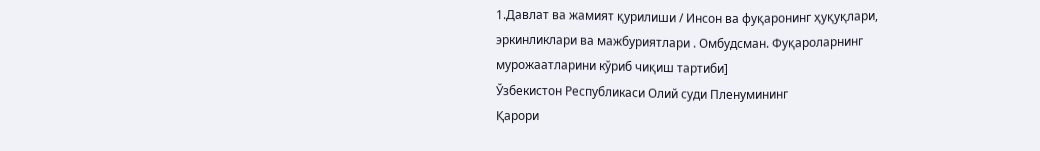1.Давлат ва жамият қурилиши / Инсон ва фуқаронинг ҳуқуқлари, эркинликлари ва мажбуриятлари . Омбудсман. Фуқароларнинг мурожаатларини кўриб чиқиш тартиби]
Ўзбекистон Республикаси Олий суди Пленумининг
Қарори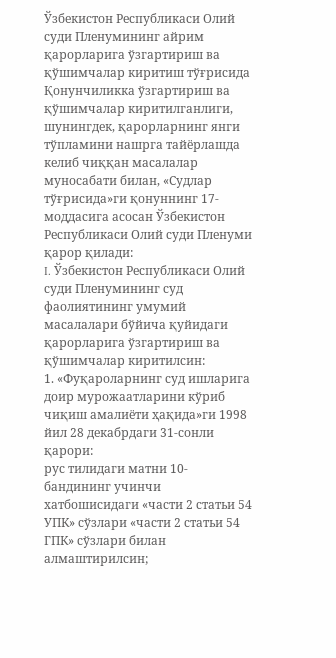Ўзбекистон Республикаси Олий суди Пленумининг айрим қарорларига ўзгартириш ва қўшимчалар киритиш тўғрисида
Қонунчиликка ўзгартириш ва қўшимчалар киритилганлиги, шунингдек, қарорларнинг янги тўпламини нашрга тайёрлашда келиб чиққан масалалар муносабати билан, «Судлар тўғрисида»ги қонуннинг 17-моддасига асосан Ўзбекистон Республикаси Олий суди Пленуми қарор қилади:
I. Ўзбекистон Республикаси Олий суди Пленумининг суд фаолиятининг умумий масалалари бўйича қуйидаги қарорларига ўзгартириш ва қўшимчалар киритилсин:
1. «Фуқароларнинг суд ишларига доир мурожаатларини кўриб чиқиш амалиёти ҳақида»ги 1998 йил 28 декабрдаги 31-сонли қарори:
рус тилидаги матни 10-бандининг учинчи хатбошисидаги «части 2 статьи 54 УПК» сўзлари «части 2 статьи 54 ГПК» сўзлари билан алмаштирилсин;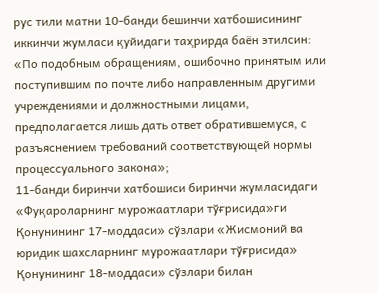рус тили матни 10-банди бешинчи хатбошисининг иккинчи жумласи қуйидаги таҳрирда баён этилсин: «По подобным обращениям, ошибочно принятым или поступившим по почте либо направленным другими учреждениями и должностными лицами, предполагается лишь дать ответ обратившемуся, с разъяснением требований соответствующей нормы процессуального закона»;
11-банди биринчи хатбошиси биринчи жумласидаги «Фуқароларнинг мурожаатлари тўғрисида»ги Қонунининг 17-моддаси» сўзлари «Жисмоний ва юридик шахсларнинг мурожаатлари тўғрисида» Қонунининг 18-моддаси» сўзлари билан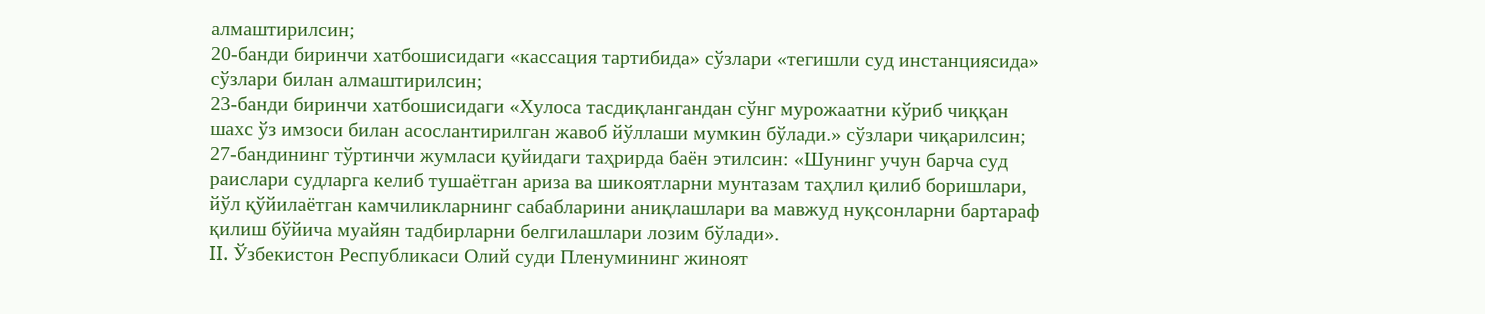алмаштирилсин;
20-банди биринчи хатбошисидаги «кассация тартибида» сўзлари «тегишли суд инстанциясида» сўзлари билан алмаштирилсин;
23-банди биринчи хатбошисидаги «Хулоса тасдиқлангандан сўнг мурожаатни кўриб чиққан шахс ўз имзоси билан асослантирилган жавоб йўллаши мумкин бўлади.» сўзлари чиқарилсин;
27-бандининг тўртинчи жумласи қуйидаги таҳрирда баён этилсин: «Шунинг учун барча суд раислари судларга келиб тушаётган ариза ва шикоятларни мунтазам таҳлил қилиб боришлари, йўл қўйилаётган камчиликларнинг сабабларини аниқлашлари ва мавжуд нуқсонларни бартараф қилиш бўйича муайян тадбирларни белгилашлари лозим бўлади».
II. Ўзбекистон Республикаси Олий суди Пленумининг жиноят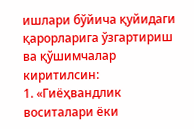ишлари бўйича қуйидаги қарорларига ўзгартириш ва қўшимчалар киритилсин:
1. «Гиёҳвандлик воситалари ёки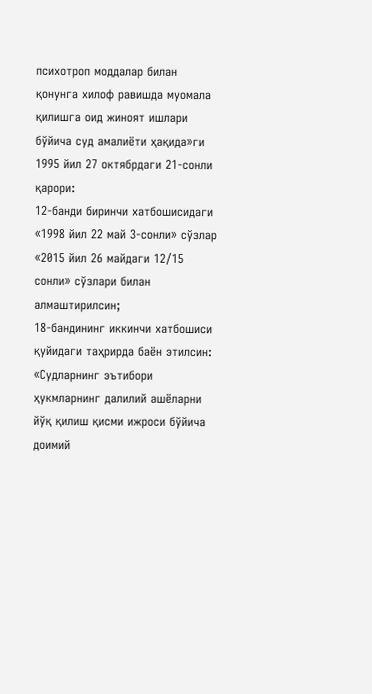психотроп моддалар билан қонунга хилоф равишда муомала қилишга оид жиноят ишлари бўйича суд амалиёти ҳақида»ги 1995 йил 27 октябрдаги 21-сонли қарори:
12-банди биринчи хатбошисидаги «1998 йил 22 май 3-сонли» сўзлар «2015 йил 26 майдаги 12/15 сонли» сўзлари билан алмаштирилсин;
18-бандининг иккинчи хатбошиси қуйидаги таҳрирда баён этилсин: «Судларнинг эътибори ҳукмларнинг далилий ашёларни йўқ қилиш қисми ижроси бўйича доимий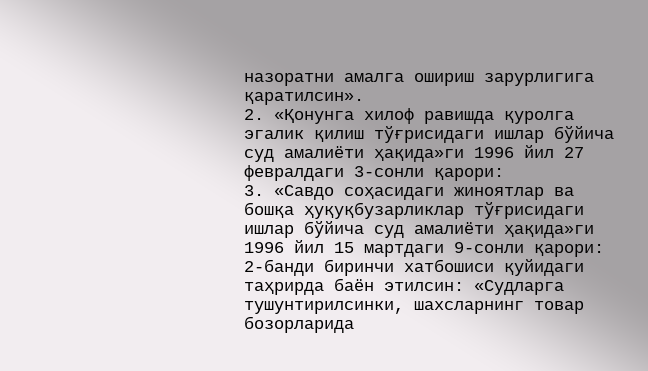назоратни амалга ошириш зарурлигига қаратилсин».
2. «Қонунга хилоф равишда қуролга эгалик қилиш тўғрисидаги ишлар бўйича суд амалиёти ҳақида»ги 1996 йил 27 февралдаги 3-сонли қарори:
3. «Савдо соҳасидаги жиноятлар ва бошқа ҳуқуқбузарликлар тўғрисидаги ишлар бўйича суд амалиёти ҳақида»ги 1996 йил 15 мартдаги 9-сонли қарори:
2-банди биринчи хатбошиси қуйидаги таҳрирда баён этилсин: «Судларга тушунтирилсинки, шахсларнинг товар бозорларида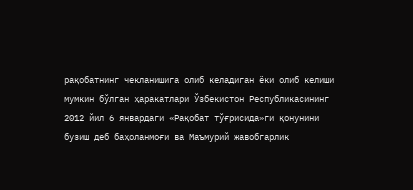рақобатнинг чекланишига олиб келадиган ёки олиб келиши мумкин бўлган ҳаракатлари Ўзбекистон Республикасининг 2012 йил 6 январдаги «Рақобат тўғрисида»ги қонунини бузиш деб баҳоланмоғи ва Маъмурий жавобгарлик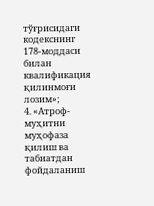тўғрисидаги кодекснинг 178-моддаси билан квалификация қилинмоғи лозим»;
4. «Атроф-муҳитни муҳофаза қилиш ва табиатдан фойдаланиш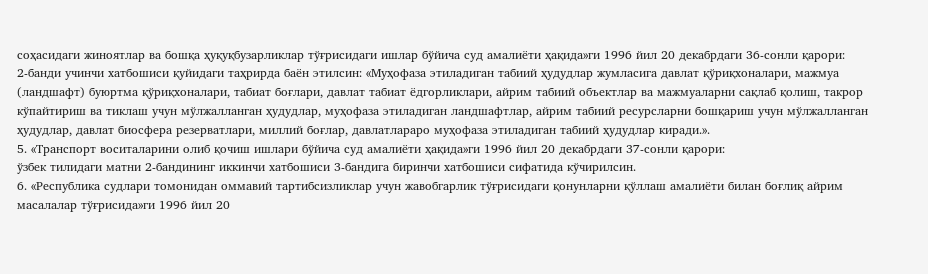соҳасидаги жиноятлар ва бошқа ҳуқуқбузарликлар тўғрисидаги ишлар бўйича суд амалиёти ҳақида»ги 1996 йил 20 декабрдаги 36-сонли қарори:
2-банди учинчи хатбошиси қуйидаги таҳрирда баён этилсин: «Муҳофаза этиладиган табиий ҳудудлар жумласига давлат қўриқхоналари, мажмуа (ландшафт) буюртма қўриқхоналари, табиат боғлари, давлат табиат ёдгорликлари, айрим табиий объектлар ва мажмуаларни сақлаб қолиш, такрор кўпайтириш ва тиклаш учун мўлжалланган ҳудудлар, муҳофаза этиладиган ландшафтлар, айрим табиий ресурсларни бошқариш учун мўлжалланган ҳудудлар, давлат биосфера резерватлари, миллий боғлар, давлатлараро муҳофаза этиладиган табиий ҳудудлар киради.».
5. «Транспорт воситаларини олиб қочиш ишлари бўйича суд амалиёти ҳақида»ги 1996 йил 20 декабрдаги 37-сонли қарори:
ўзбек тилидаги матни 2-бандининг иккинчи хатбошиси 3-бандига биринчи хатбошиси сифатида кўчирилсин.
6. «Республика судлари томонидан оммавий тартибсизликлар учун жавобгарлик тўғрисидаги қонунларни қўллаш амалиёти билан боғлиқ айрим масалалар тўғрисида»ги 1996 йил 20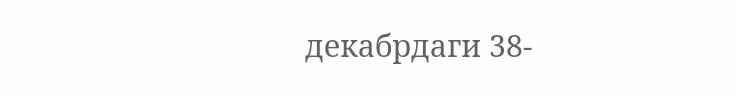декабрдаги 38-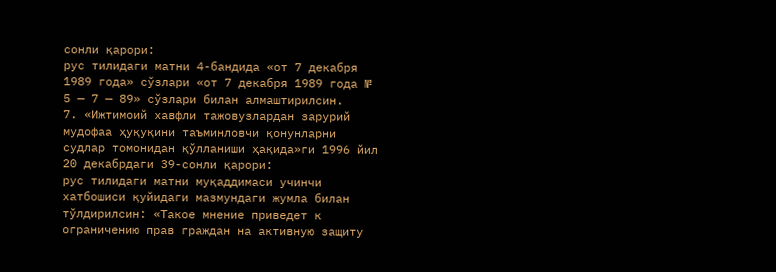сонли қарори:
рус тилидаги матни 4-бандида «от 7 декабря 1989 года» сўзлари «от 7 декабря 1989 года № 5 — 7 — 89» сўзлари билан алмаштирилсин.
7. «Ижтимоий хавфли тажовузлардан зарурий мудофаа ҳуқуқини таъминловчи қонунларни судлар томонидан қўлланиши ҳақида»ги 1996 йил 20 декабрдаги 39-сонли қарори:
рус тилидаги матни муқаддимаси учинчи хатбошиси қуйидаги мазмундаги жумла билан тўлдирилсин: «Такое мнение приведет к ограничению прав граждан на активную защиту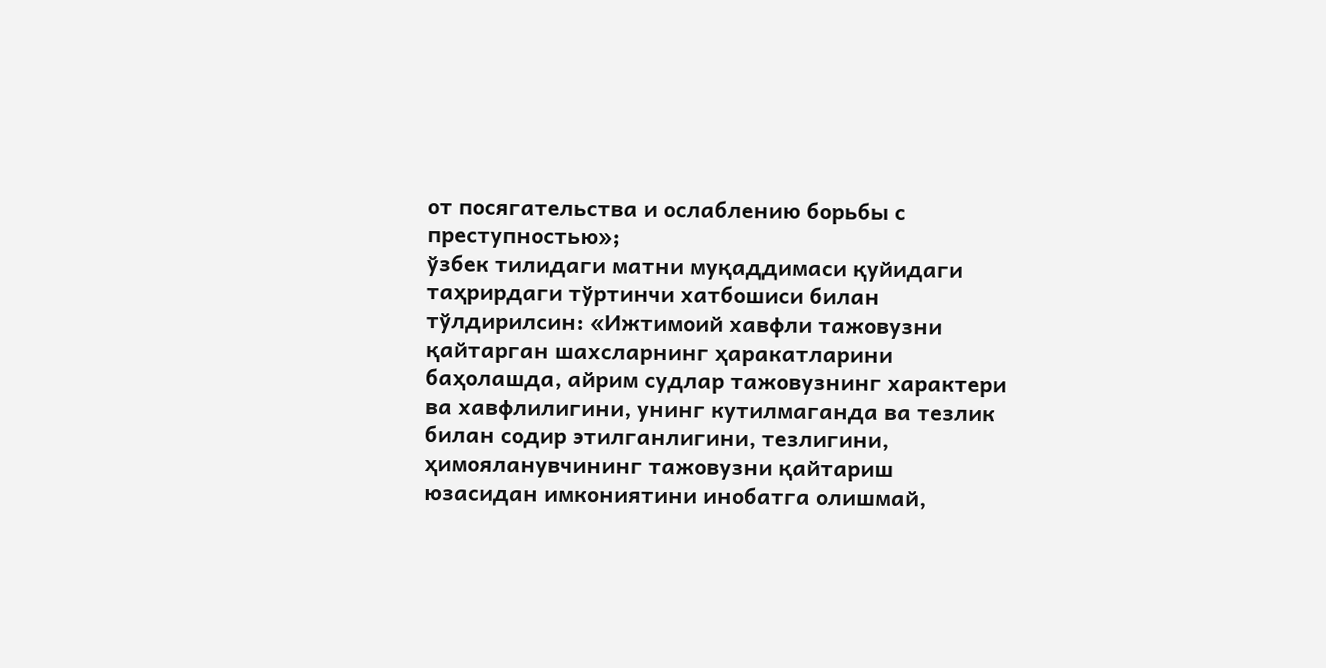от посягательства и ослаблению борьбы с преступностью»;
ўзбек тилидаги матни муқаддимаси қуйидаги таҳрирдаги тўртинчи хатбошиси билан тўлдирилсин: «Ижтимоий хавфли тажовузни қайтарган шахсларнинг ҳаракатларини баҳолашда, айрим судлар тажовузнинг характери ва хавфлилигини, унинг кутилмаганда ва тезлик билан содир этилганлигини, тезлигини, ҳимояланувчининг тажовузни қайтариш юзасидан имкониятини инобатга олишмай,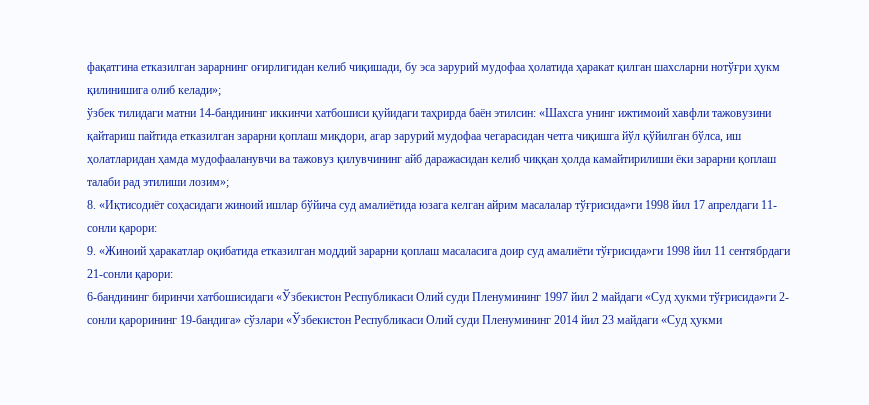фақатгина етказилган зарарнинг оғирлигидан келиб чиқишади, бу эса зарурий мудофаа ҳолатида ҳаракат қилган шахсларни нотўғри ҳукм қилинишига олиб келади»;
ўзбек тилидаги матни 14-бандининг иккинчи хатбошиси қуйидаги таҳрирда баён этилсин: «Шахсга унинг ижтимоий хавфли тажовузини қайтариш пайтида етказилган зарарни қоплаш миқдори, агар зарурий мудофаа чегарасидан четга чиқишга йўл қўйилган бўлса, иш ҳолатларидан ҳамда мудофааланувчи ва тажовуз қилувчининг айб даражасидан келиб чиққан ҳолда камайтирилиши ёки зарарни қоплаш талаби рад этилиши лозим»;
8. «Иқтисодиёт соҳасидаги жиноий ишлар бўйича суд амалиётида юзага келган айрим масалалар тўғрисида»ги 1998 йил 17 апрелдаги 11-сонли қарори:
9. «Жиноий ҳаракатлар оқибатида етказилган моддий зарарни қоплаш масаласига доир суд амалиёти тўғрисида»ги 1998 йил 11 сентябрдаги 21-сонли қарори:
6-бандининг биринчи хатбошисидаги «Ўзбекистон Республикаси Олий суди Пленумининг 1997 йил 2 майдаги «Суд ҳукми тўғрисида»ги 2-сонли қарорининг 19-бандига» сўзлари «Ўзбекистон Республикаси Олий суди Пленумининг 2014 йил 23 майдаги «Суд ҳукми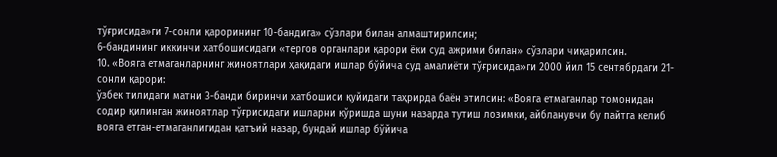тўғрисида»ги 7-сонли қарорининг 10-бандига» сўзлари билан алмаштирилсин;
6-бандининг иккинчи хатбошисидаги «тергов органлари қарори ёки суд ажрими билан» сўзлари чиқарилсин.
10. «Вояга етмаганларнинг жиноятлари ҳақидаги ишлар бўйича суд амалиёти тўғрисида»ги 2000 йил 15 сентябрдаги 21-сонли қарори:
ўзбек тилидаги матни 3-банди биринчи хатбошиси қуйидаги таҳрирда баён этилсин: «Вояга етмаганлар томонидан содир қилинган жиноятлар тўғрисидаги ишларни кўришда шуни назарда тутиш лозимки, айбланувчи бу пайтга келиб вояга етган-етмаганлигидан қатъий назар, бундай ишлар бўйича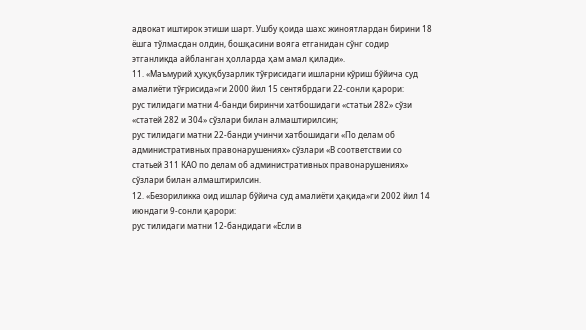адвокат иштирок этиши шарт. Ушбу қоида шахс жиноятлардан бирини 18 ёшга тўлмасдан олдин, бошқасини вояга етганидан сўнг содир этганликда айбланган ҳолларда ҳам амал қилади».
11. «Маъмурий ҳуқуқбузарлик тўғрисидаги ишларни кўриш бўйича суд амалиёти тўғрисида»ги 2000 йил 15 сентябрдаги 22-сонли қарори:
рус тилидаги матни 4-банди биринчи хатбошидаги «статьи 282» сўзи «статей 282 и 304» сўзлари билан алмаштирилсин;
рус тилидаги матни 22-банди учинчи хатбошидаги «По делам об административных правонарушениях» сўзлари «В соответствии со статьей 311 КАО по делам об административных правонарушениях» сўзлари билан алмаштирилсин.
12. «Безориликка оид ишлар бўйича суд амалиёти ҳақида»ги 2002 йил 14 июндаги 9-сонли қарори:
рус тилидаги матни 12-бандидаги «Если в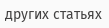других статьях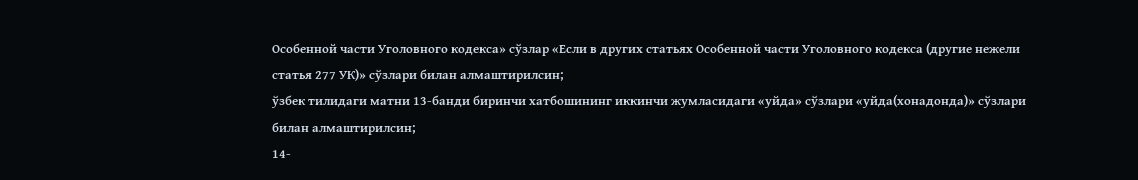Особенной части Уголовного кодекса» сўзлар «Если в других статьях Особенной части Уголовного кодекса (другие нежели статья 277 УК)» сўзлари билан алмаштирилсин;
ўзбек тилидаги матни 13-банди биринчи хатбошининг иккинчи жумласидаги «уйда» сўзлари «уйда(хонадонда)» сўзлари билан алмаштирилсин;
14-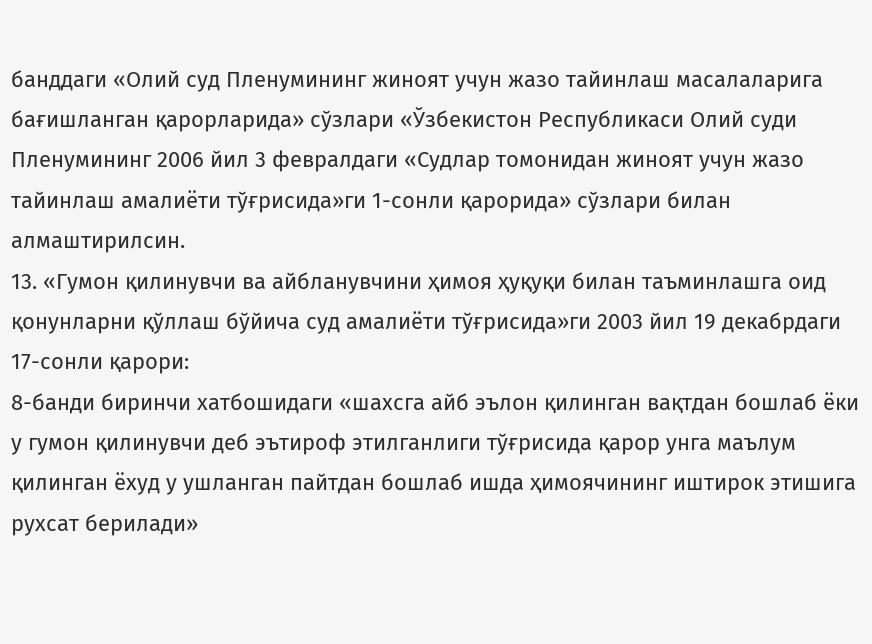банддаги «Олий суд Пленумининг жиноят учун жазо тайинлаш масалаларига бағишланган қарорларида» сўзлари «Ўзбекистон Республикаси Олий суди Пленумининг 2006 йил 3 февралдаги «Судлар томонидан жиноят учун жазо тайинлаш амалиёти тўғрисида»ги 1-сонли қарорида» сўзлари билан алмаштирилсин.
13. «Гумон қилинувчи ва айбланувчини ҳимоя ҳуқуқи билан таъминлашга оид қонунларни қўллаш бўйича суд амалиёти тўғрисида»ги 2003 йил 19 декабрдаги 17-сонли қарори:
8-банди биринчи хатбошидаги «шахсга айб эълон қилинган вақтдан бошлаб ёки у гумон қилинувчи деб эътироф этилганлиги тўғрисида қарор унга маълум қилинган ёхуд у ушланган пайтдан бошлаб ишда ҳимоячининг иштирок этишига рухсат берилади»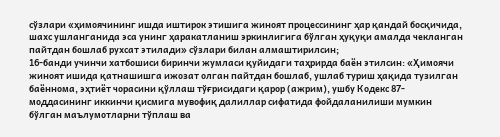сўзлари «ҳимоячининг ишда иштирок этишига жиноят процессининг ҳар қандай босқичида, шахс ушланганида эса унинг ҳаракатланиш эркинлигига бўлган ҳуқуқи амалда чекланган пайтдан бошлаб рухсат этилади» сўзлари билан алмаштирилсин;
16-банди учинчи хатбошиси биринчи жумласи қуйидаги таҳрирда баён этилсин: «Ҳимоячи жиноят ишида қатнашишга ижозат олган пайтдан бошлаб, ушлаб туриш ҳақида тузилган баённома, эҳтиёт чорасини қўллаш тўғрисидаги қарор (ажрим), ушбу Кодекс 87-моддасининг иккинчи қисмига мувофиқ далиллар сифатида фойдаланилиши мумкин бўлган маълумотларни тўплаш ва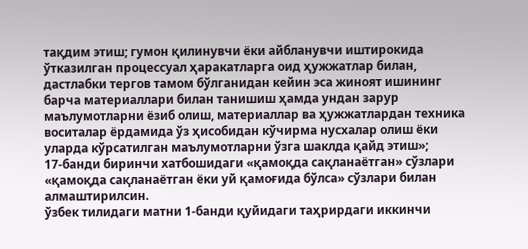тақдим этиш; гумон қилинувчи ёки айбланувчи иштирокида ўтказилган процессуал ҳаракатларга оид ҳужжатлар билан, дастлабки тергов тамом бўлганидан кейин эса жиноят ишининг барча материаллари билан танишиш ҳамда ундан зарур маълумотларни ёзиб олиш, материаллар ва ҳужжатлардан техника воситалар ёрдамида ўз ҳисобидан кўчирма нусхалар олиш ёки уларда кўрсатилган маълумотларни ўзга шаклда қайд этиш»;
17-банди биринчи хатбошидаги «қамоқда сақланаётган» сўзлари «қамоқда сақланаётган ёки уй қамоғида бўлса» сўзлари билан алмаштирилсин.
ўзбек тилидаги матни 1-банди қуйидаги таҳрирдаги иккинчи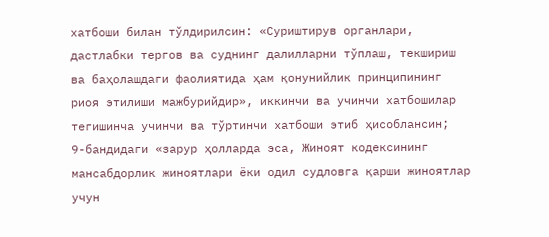хатбоши билан тўлдирилсин: «Суриштирув органлари, дастлабки тергов ва суднинг далилларни тўплаш, текшириш ва баҳолашдаги фаолиятида ҳам қонунийлик принципининг риоя этилиши мажбурийдир», иккинчи ва учинчи хатбошилар тегишинча учинчи ва тўртинчи хатбоши этиб ҳисоблансин;
9-бандидаги «зарур ҳолларда эса, Жиноят кодексининг мансабдорлик жиноятлари ёки одил судловга қарши жиноятлар учун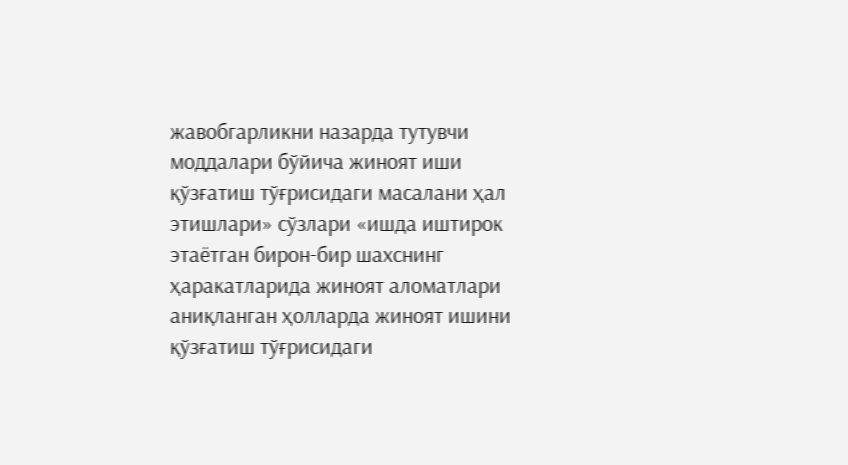жавобгарликни назарда тутувчи моддалари бўйича жиноят иши қўзғатиш тўғрисидаги масалани ҳал этишлари» сўзлари «ишда иштирок этаётган бирон-бир шахснинг ҳаракатларида жиноят аломатлари аниқланган ҳолларда жиноят ишини қўзғатиш тўғрисидаги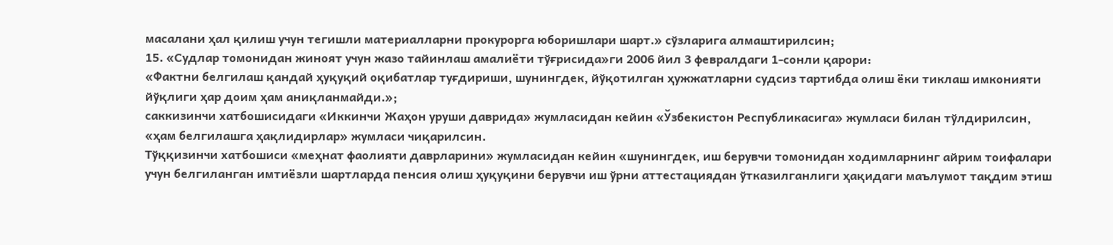масалани ҳал қилиш учун тегишли материалларни прокурорга юборишлари шарт.» сўзларига алмаштирилсин;
15. «Судлар томонидан жиноят учун жазо тайинлаш амалиёти тўғрисида»ги 2006 йил 3 февралдаги 1-сонли қарори:
«Фактни белгилаш қандай ҳуқуқий оқибатлар туғдириши, шунингдек, йўқотилган ҳужжатларни судсиз тартибда олиш ёки тиклаш имконияти йўқлиги ҳар доим ҳам аниқланмайди.»;
саккизинчи хатбошисидаги «Иккинчи Жаҳон уруши даврида» жумласидан кейин «Ўзбекистон Республикасига» жумласи билан тўлдирилсин, «ҳам белгилашга ҳақлидирлар» жумласи чиқарилсин.
Тўққизинчи хатбошиси «меҳнат фаолияти даврларини» жумласидан кейин «шунингдек, иш берувчи томонидан ходимларнинг айрим тоифалари учун белгиланган имтиёзли шартларда пенсия олиш ҳуқуқини берувчи иш ўрни аттестациядан ўтказилганлиги ҳақидаги маълумот тақдим этиш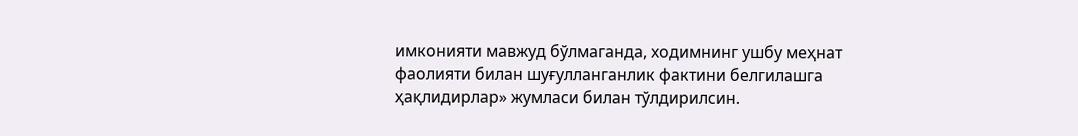имконияти мавжуд бўлмаганда, ходимнинг ушбу меҳнат фаолияти билан шуғулланганлик фактини белгилашга ҳақлидирлар» жумласи билан тўлдирилсин.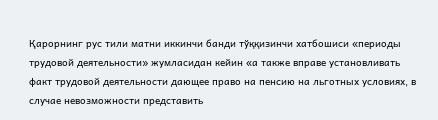Қарорнинг рус тили матни иккинчи банди тўққизинчи хатбошиси «периоды трудовой деятельности» жумласидан кейин «а также вправе установливать факт трудовой деятельности дающее право на пенсию на льготных условиях, в случае невозможности представить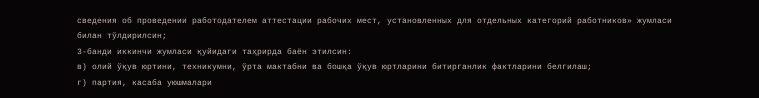сведения об проведении работодателем аттестации рабочих мест, установленных для отдельных категорий работников» жумласи билан тўлдирилсин;
3-банди иккинчи жумласи қуйидаги таҳрирда баён этилсин:
в) олий ўқув юртини, техникумни, ўрта мактабни ва бошқа ўқув юртларини битирганлик фактларини белгилаш;
г) партия, касаба уюшмалари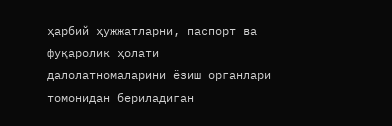ҳарбий ҳужжатларни, паспорт ва фуқаролик ҳолати далолатномаларини ёзиш органлари томонидан бериладиган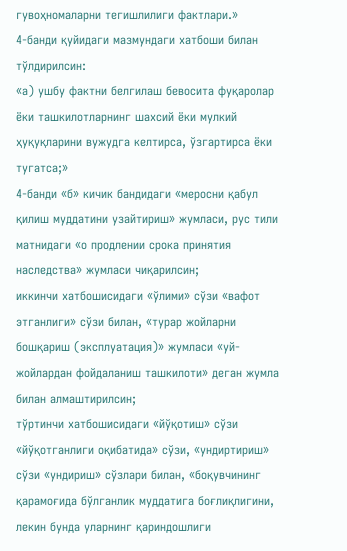гувоҳномаларни тегишлилиги фактлари.»
4-банди қуйидаги мазмундаги хатбоши билан тўлдирилсин:
«а) ушбу фактни белгилаш бевосита фуқаролар ёки ташкилотларнинг шахсий ёки мулкий ҳуқуқларини вужудга келтирса, ўзгартирса ёки тугатса;»
4-банди «б» кичик бандидаги «меросни қабул қилиш муддатини узайтириш» жумласи, рус тили матнидаги «о продлении срока принятия наследства» жумласи чиқарилсин;
иккинчи хатбошисидаги «ўлими» сўзи «вафот этганлиги» сўзи билан, «турар жойларни бошқариш (эксплуатация)» жумласи «уй-жойлардан фойдаланиш ташкилоти» деган жумла билан алмаштирилсин;
тўртинчи хатбошисидаги «йўқотиш» сўзи «йўқотганлиги оқибатида» сўзи, «ундиртириш» сўзи «ундириш» сўзлари билан, «боқувчининг қарамоғида бўлганлик муддатига боғлиқлигини, лекин бунда уларнинг қариндошлиги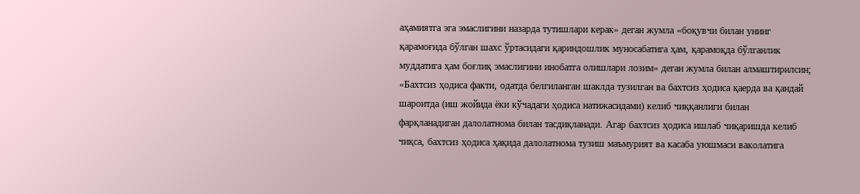аҳамиятга эга эмаслигини назарда тутишлари керак» деган жумла «боқувчи билан унинг қарамоғида бўлган шахс ўртасидаги қариндошлик муносабатига ҳам, қарамоқда бўлганлик муддатига ҳам боғлиқ эмаслигини инобатга олишлари лозим» деган жумла билан алмаштирилсин;
«Бахтсиз ҳодиса факти, одатда белгиланган шаклда тузилган ва бахтсиз ҳодиса қаерда ва қандай шароитда (иш жойида ёки кўчадаги ҳодиса натижасидами) келиб чиққанлиги билан фарқланадиган далолатнома билан тасдиқланади. Агар бахтсиз ҳодиса ишлаб чиқаришда келиб чиқса, бахтсиз ҳодиса ҳақида далолатнома тузиш маъмурият ва касаба уюшмаси ваколатига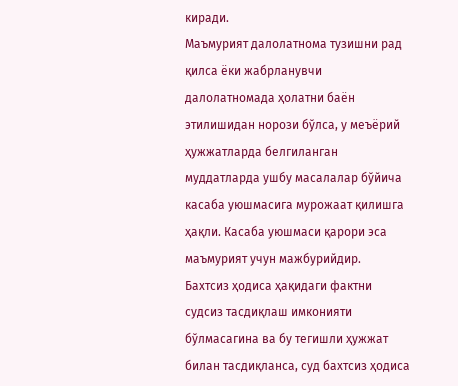киради.
Маъмурият далолатнома тузишни рад қилса ёки жабрланувчи далолатномада ҳолатни баён этилишидан норози бўлса, у меъёрий ҳужжатларда белгиланган муддатларда ушбу масалалар бўйича касаба уюшмасига мурожаат қилишга ҳақли. Касаба уюшмаси қарори эса маъмурият учун мажбурийдир.
Бахтсиз ҳодиса ҳақидаги фактни судсиз тасдиқлаш имконияти бўлмасагина ва бу тегишли ҳужжат билан тасдиқланса, суд бахтсиз ҳодиса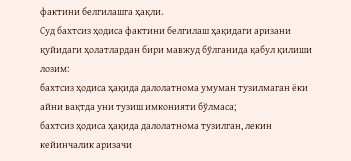фактини белгилашга ҳақли.
Суд бахтсиз ҳодиса фактини белгилаш ҳақидаги аризани қуйидаги ҳолатлардан бири мавжуд бўлганида қабул қилиши лозим:
бахтсиз ҳодиса ҳақида далолатнома умуман тузилмаган ёки айни вақтда уни тузиш имконияти бўлмаса;
бахтсиз ҳодиса ҳақида далолатнома тузилган, лекин кейинчалик аризачи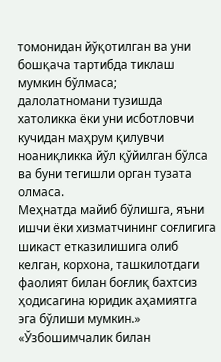томонидан йўқотилган ва уни бошқача тартибда тиклаш мумкин бўлмаса;
далолатномани тузишда хатоликка ёки уни исботловчи кучидан маҳрум қилувчи ноаниқликка йўл қўйилган бўлса ва буни тегишли орган тузата олмаса.
Меҳнатда майиб бўлишга, яъни ишчи ёки хизматчининг соғлигига шикаст етказилишига олиб келган, корхона, ташкилотдаги фаолият билан боғлиқ бахтсиз ҳодисагина юридик аҳамиятга эга бўлиши мумкин.»
«Ўзбошимчалик билан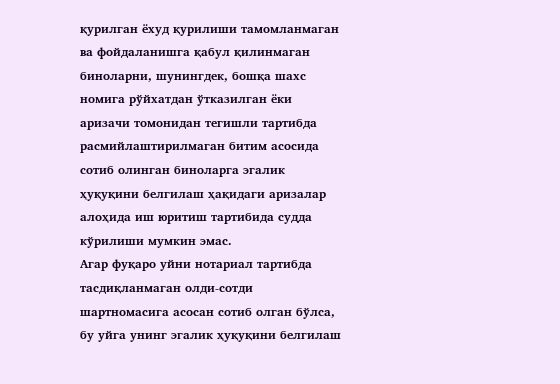қурилган ёхуд қурилиши тамомланмаган ва фойдаланишга қабул қилинмаган биноларни, шунингдек, бошқа шахс номига рўйхатдан ўтказилган ёки аризачи томонидан тегишли тартибда расмийлаштирилмаган битим асосида сотиб олинган биноларга эгалик ҳуқуқини белгилаш ҳақидаги аризалар алоҳида иш юритиш тартибида судда кўрилиши мумкин эмас.
Агар фуқаро уйни нотариал тартибда тасдиқланмаган олди-сотди шартномасига асосан сотиб олган бўлса, бу уйга унинг эгалик ҳуқуқини белгилаш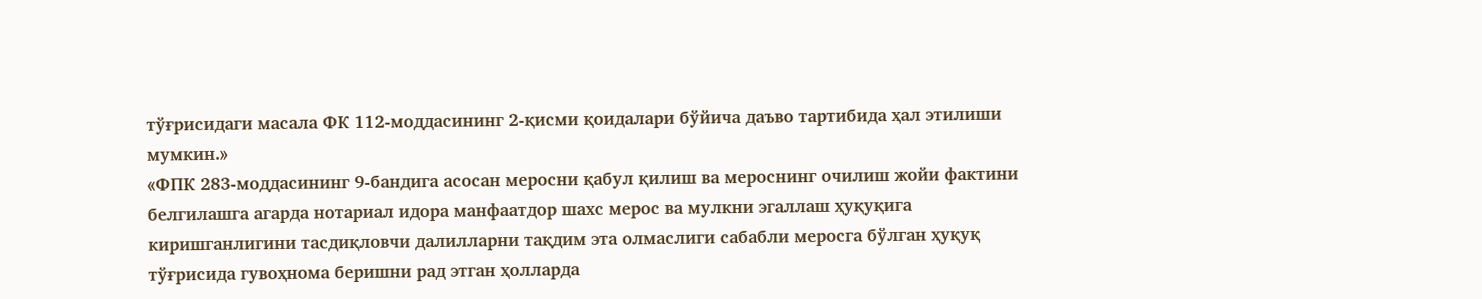тўғрисидаги масала ФК 112-моддасининг 2-қисми қоидалари бўйича даъво тартибида ҳал этилиши мумкин.»
«ФПК 283-моддасининг 9-бандига асосан меросни қабул қилиш ва мероснинг очилиш жойи фактини белгилашга агарда нотариал идора манфаатдор шахс мерос ва мулкни эгаллаш ҳуқуқига киришганлигини тасдиқловчи далилларни тақдим эта олмаслиги сабабли меросга бўлган ҳуқуқ тўғрисида гувоҳнома беришни рад этган ҳолларда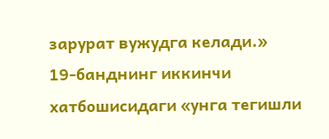зарурат вужудга келади.»
19-банднинг иккинчи хатбошисидаги «унга тегишли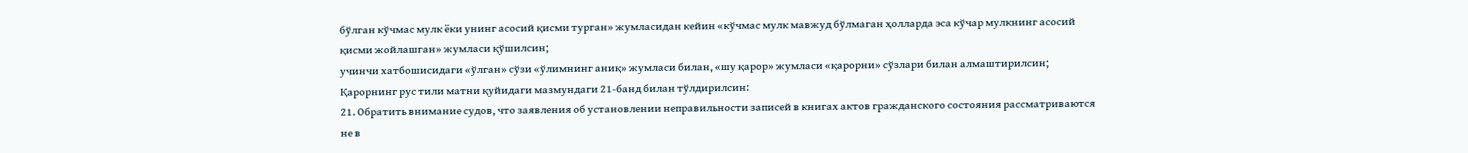бўлган кўчмас мулк ёки унинг асосий қисми турган» жумласидан кейин «кўчмас мулк мавжуд бўлмаган ҳолларда эса кўчар мулкнинг асосий қисми жойлашган» жумласи қўшилсин;
учинчи хатбошисидаги «ўлган» сўзи «ўлимнинг аниқ» жумласи билан, «шу қарор» жумласи «қарорни» сўзлари билан алмаштирилсин;
Қарорнинг рус тили матни қуйидаги мазмундаги 21-банд билан тўлдирилсин:
21. Обратить внимание судов, что заявления об установлении неправильности записей в книгах актов гражданского состояния рассматриваются не в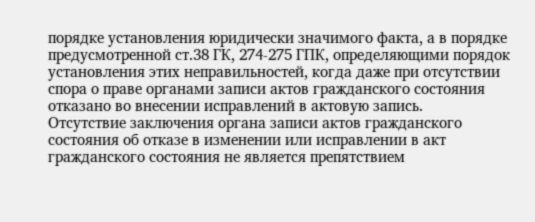порядке установления юридически значимого факта, а в порядке предусмотренной ст.38 ГК, 274-275 ГПК, определяющими порядок установления этих неправильностей, когда даже при отсутствии спора о праве органами записи актов гражданского состояния отказано во внесении исправлений в актовую запись.
Отсутствие заключения органа записи актов гражданского состояния об отказе в изменении или исправлении в акт гражданского состояния не является препятствием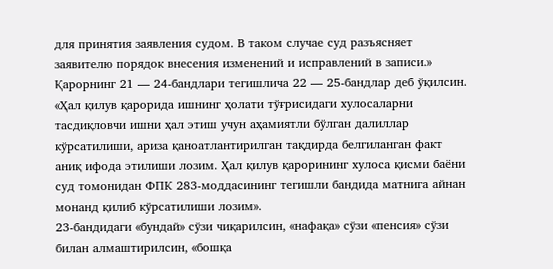для принятия заявления судом. В таком случае суд разъясняет заявителю порядок внесения изменений и исправлений в записи.»
Қарорнинг 21 — 24-бандлари тегишлича 22 — 25-бандлар деб ўқилсин.
«Ҳал қилув қарорида ишнинг ҳолати тўғрисидаги хулосаларни тасдиқловчи ишни ҳал этиш учун аҳамиятли бўлган далиллар кўрсатилиши, ариза қаноатлантирилган тақдирда белгиланган факт аниқ ифода этилиши лозим. Ҳал қилув қарорининг хулоса қисми баёни суд томонидан ФПК 283-моддасининг тегишли бандида матнига айнан монанд қилиб кўрсатилиши лозим».
23-бандидаги «бундай» сўзи чиқарилсин, «нафақа» сўзи «пенсия» сўзи билан алмаштирилсин, «бошқа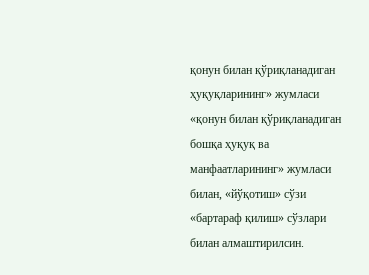қонун билан қўриқланадиган ҳуқуқларининг» жумласи «қонун билан қўриқланадиган бошқа ҳуқуқ ва манфаатларининг» жумласи билан, «йўқотиш» сўзи «бартараф қилиш» сўзлари билан алмаштирилсин.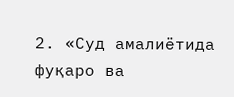2. «Суд амалиётида фуқаро ва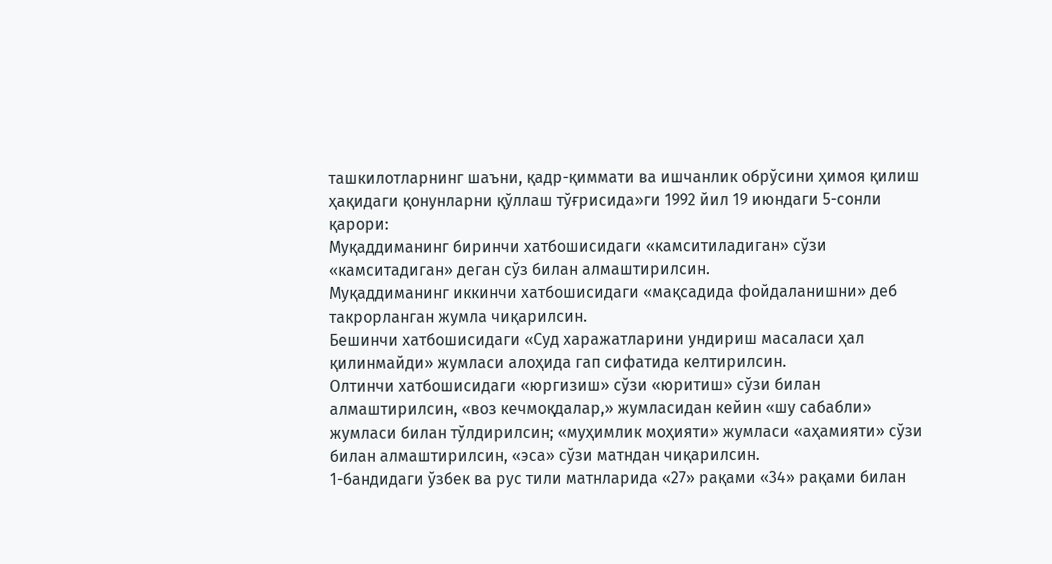ташкилотларнинг шаъни, қадр-қиммати ва ишчанлик обрўсини ҳимоя қилиш ҳақидаги қонунларни қўллаш тўғрисида»ги 1992 йил 19 июндаги 5-сонли қарори:
Муқаддиманинг биринчи хатбошисидаги «камситиладиган» сўзи «камситадиган» деган сўз билан алмаштирилсин.
Муқаддиманинг иккинчи хатбошисидаги «мақсадида фойдаланишни» деб такрорланган жумла чиқарилсин.
Бешинчи хатбошисидаги «Суд харажатларини ундириш масаласи ҳал қилинмайди» жумласи алоҳида гап сифатида келтирилсин.
Олтинчи хатбошисидаги «юргизиш» сўзи «юритиш» сўзи билан алмаштирилсин, «воз кечмоқдалар,» жумласидан кейин «шу сабабли» жумласи билан тўлдирилсин; «муҳимлик моҳияти» жумласи «аҳамияти» сўзи билан алмаштирилсин, «эса» сўзи матндан чиқарилсин.
1-бандидаги ўзбек ва рус тили матнларида «27» рақами «34» рақами билан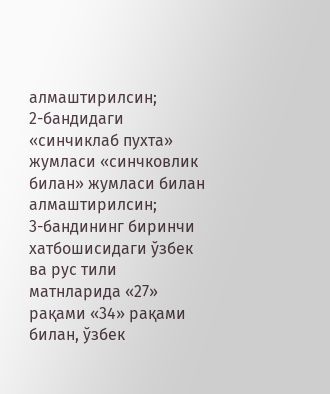алмаштирилсин;
2-бандидаги «синчиклаб пухта» жумласи «синчковлик билан» жумласи билан алмаштирилсин;
3-бандининг биринчи хатбошисидаги ўзбек ва рус тили матнларида «27» рақами «34» рақами билан, ўзбек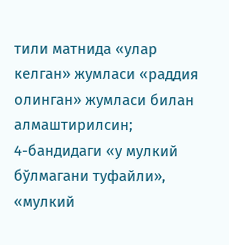тили матнида «улар келган» жумласи «раддия олинган» жумласи билан алмаштирилсин;
4-бандидаги «у мулкий бўлмагани туфайли», «мулкий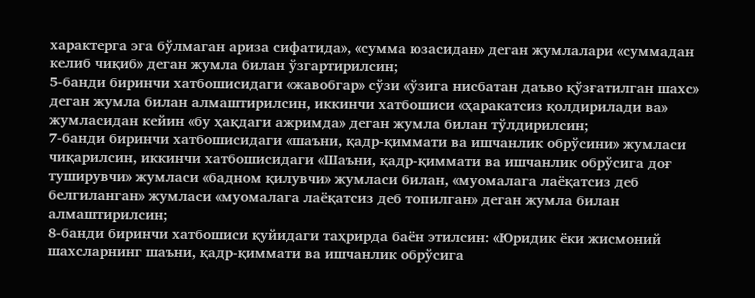характерга эга бўлмаган ариза сифатида», «сумма юзасидан» деган жумлалари «суммадан келиб чиқиб» деган жумла билан ўзгартирилсин;
5-банди биринчи хатбошисидаги «жавобгар» сўзи «ўзига нисбатан даъво қўзғатилган шахс» деган жумла билан алмаштирилсин, иккинчи хатбошиси «ҳаракатсиз қолдирилади ва» жумласидан кейин «бу ҳақдаги ажримда» деган жумла билан тўлдирилсин;
7-банди биринчи хатбошисидаги «шаъни, қадр-қиммати ва ишчанлик обрўсини» жумласи чиқарилсин, иккинчи хатбошисидаги «Шаъни, қадр-қиммати ва ишчанлик обрўсига доғ туширувчи» жумласи «бадном қилувчи» жумласи билан, «муомалага лаёқатсиз деб белгиланган» жумласи «муомалага лаёқатсиз деб топилган» деган жумла билан алмаштирилсин;
8-банди биринчи хатбошиси қуйидаги таҳрирда баён этилсин: «Юридик ёки жисмоний шахсларнинг шаъни, қадр-қиммати ва ишчанлик обрўсига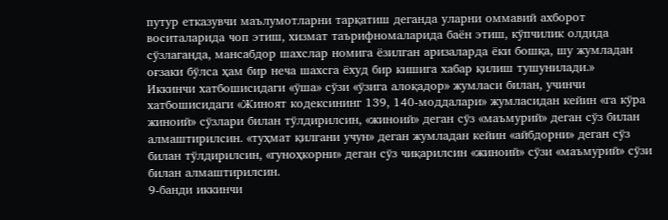путур етказувчи маълумотларни тарқатиш деганда уларни оммавий ахборот воситаларида чоп этиш, хизмат таърифномаларида баён этиш, кўпчилик олдида сўзлаганда, мансабдор шахслар номига ёзилган аризаларда ёки бошқа, шу жумладан оғзаки бўлса ҳам бир неча шахсга ёхуд бир кишига хабар қилиш тушунилади.»
Иккинчи хатбошисидаги «ўша» сўзи «ўзига алоқадор» жумласи билан, учинчи хатбошисидаги «Жиноят кодексининг 139, 140-моддалари» жумласидан кейин «га кўра жиноий» сўзлари билан тўлдирилсин, «жиноий» деган сўз «маъмурий» деган сўз билан алмаштирилсин. «туҳмат қилгани учун» деган жумладан кейин «айбдорни» деган сўз билан тўлдирилсин, «гуноҳкорни» деган сўз чиқарилсин «жиноий» сўзи «маъмурий» сўзи билан алмаштирилсин.
9-банди иккинчи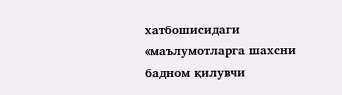хатбошисидаги «маълумотларга шахсни бадном қилувчи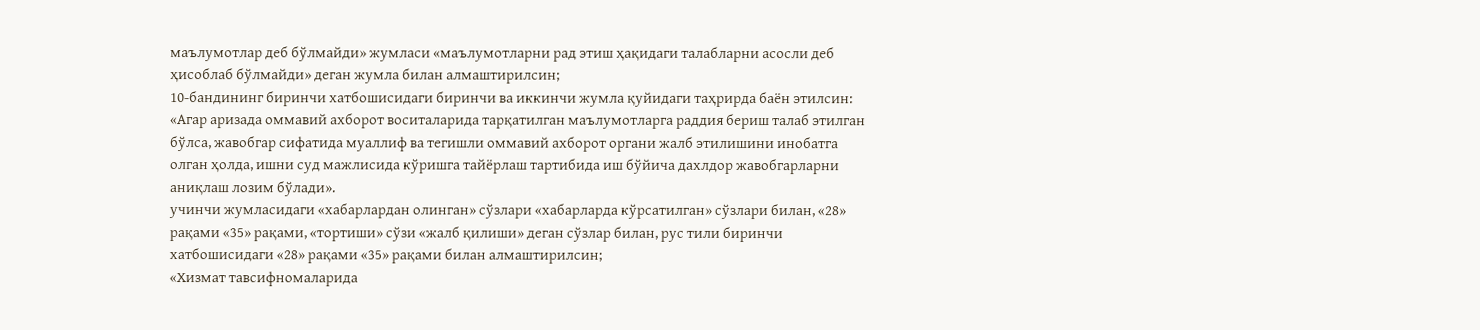маълумотлар деб бўлмайди» жумласи «маълумотларни рад этиш ҳақидаги талабларни асосли деб ҳисоблаб бўлмайди» деган жумла билан алмаштирилсин;
10-бандининг биринчи хатбошисидаги биринчи ва иккинчи жумла қуйидаги таҳрирда баён этилсин:
«Агар аризада оммавий ахборот воситаларида тарқатилган маълумотларга раддия бериш талаб этилган бўлса, жавобгар сифатида муаллиф ва тегишли оммавий ахборот органи жалб этилишини инобатга олган ҳолда, ишни суд мажлисида кўришга тайёрлаш тартибида иш бўйича дахлдор жавобгарларни аниқлаш лозим бўлади».
учинчи жумласидаги «хабарлардан олинган» сўзлари «хабарларда кўрсатилган» сўзлари билан, «28» рақами «35» рақами, «тортиши» сўзи «жалб қилиши» деган сўзлар билан, рус тили биринчи хатбошисидаги «28» рақами «35» рақами билан алмаштирилсин;
«Хизмат тавсифномаларида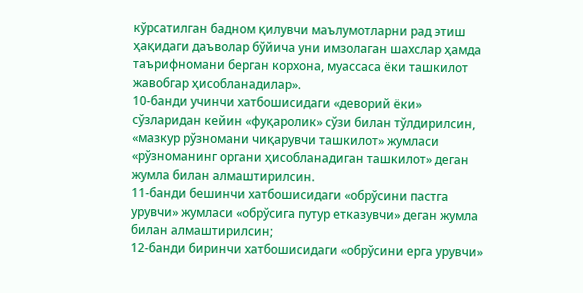кўрсатилган бадном қилувчи маълумотларни рад этиш ҳақидаги даъволар бўйича уни имзолаган шахслар ҳамда таърифномани берган корхона, муассаса ёки ташкилот жавобгар ҳисобланадилар».
10-банди учинчи хатбошисидаги «деворий ёки» сўзларидан кейин «фуқаролик» сўзи билан тўлдирилсин, «мазкур рўзномани чиқарувчи ташкилот» жумласи «рўзноманинг органи ҳисобланадиган ташкилот» деган жумла билан алмаштирилсин.
11-банди бешинчи хатбошисидаги «обрўсини пастга урувчи» жумласи «обрўсига путур етказувчи» деган жумла билан алмаштирилсин;
12-банди биринчи хатбошисидаги «обрўсини ерга урувчи»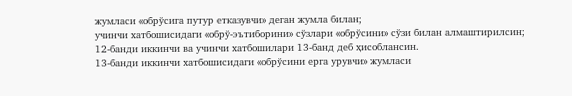жумласи «обрўсига путур етказувчи» деган жумла билан;
учинчи хатбошисидаги «обрў-эътиборини» сўзлари «обрўсини» сўзи билан алмаштирилсин;
12-банди иккинчи ва учинчи хатбошилари 13-банд деб ҳисоблансин.
13-банди иккинчи хатбошисидаги «обрўсини ерга урувчи» жумласи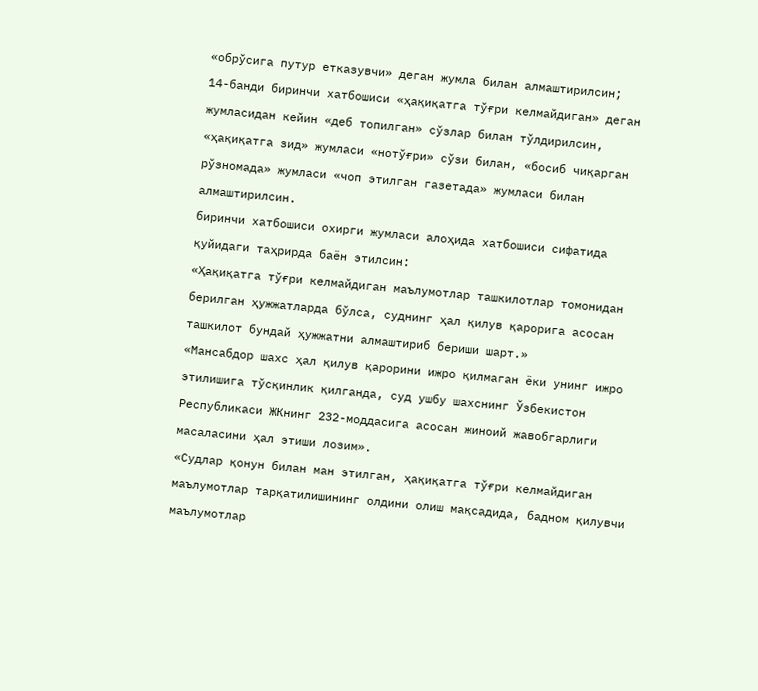«обрўсига путур етказувчи» деган жумла билан алмаштирилсин;
14-банди биринчи хатбошиси «ҳақиқатга тўғри келмайдиган» деган жумласидан кейин «деб топилган» сўзлар билан тўлдирилсин, «ҳақиқатга зид» жумласи «нотўғри» сўзи билан, «босиб чиқарган рўзномада» жумласи «чоп этилган газетада» жумласи билан алмаштирилсин.
биринчи хатбошиси охирги жумласи алоҳида хатбошиси сифатида қуйидаги таҳрирда баён этилсин:
«Ҳақиқатга тўғри келмайдиган маълумотлар ташкилотлар томонидан берилган ҳужжатларда бўлса, суднинг ҳал қилув қарорига асосан ташкилот бундай ҳужжатни алмаштириб бериши шарт.»
«Мансабдор шахс ҳал қилув қарорини ижро қилмаган ёки унинг ижро этилишига тўсқинлик қилганда, суд ушбу шахснинг Ўзбекистон Республикаси ЖКнинг 232-моддасига асосан жиноий жавобгарлиги масаласини ҳал этиши лозим».
«Судлар қонун билан ман этилган, ҳақиқатга тўғри келмайдиган маълумотлар тарқатилишининг олдини олиш мақсадида, бадном қилувчи маълумотлар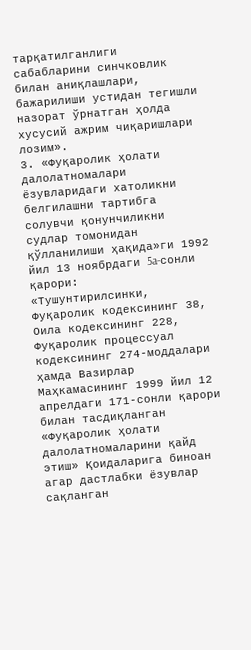тарқатилганлиги сабабларини синчковлик билан аниқлашлари, бажарилиши устидан тегишли назорат ўрнатган ҳолда хусусий ажрим чиқаришлари лозим».
3. «Фуқаролик ҳолати далолатномалари ёзувларидаги хатоликни белгилашни тартибга солувчи қонунчиликни судлар томонидан қўлланилиши ҳақида»ги 1992 йил 13 ноябрдаги 5a-сонли қарори:
«Тушунтирилсинки, Фуқаролик кодексининг 38, Оила кодексининг 228, Фуқаролик процессуал кодексининг 274-моддалари ҳамда Вазирлар Маҳкамасининг 1999 йил 12 апрелдаги 171-сонли қарори билан тасдиқланган «Фуқаролик ҳолати далолатномаларини қайд этиш» Қоидаларига биноан агар дастлабки ёзувлар сақланган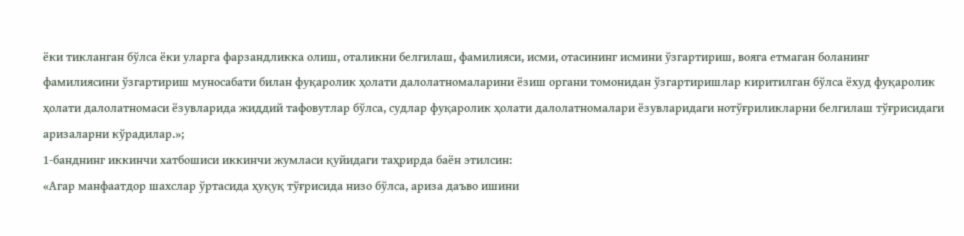ёки тикланган бўлса ёки уларга фарзандликка олиш, оталикни белгилаш, фамилияси, исми, отасининг исмини ўзгартириш, вояга етмаган боланинг фамилиясини ўзгартириш муносабати билан фуқаролик ҳолати далолатномаларини ёзиш органи томонидан ўзгартиришлар киритилган бўлса ёхуд фуқаролик ҳолати далолатномаси ёзувларида жиддий тафовутлар бўлса, судлар фуқаролик ҳолати далолатномалари ёзувларидаги нотўғриликларни белгилаш тўғрисидаги аризаларни кўрадилар.»;
1-банднинг иккинчи хатбошиси иккинчи жумласи қуйидаги таҳрирда баён этилсин:
«Агар манфаатдор шахслар ўртасида ҳуқуқ тўғрисида низо бўлса, ариза даъво ишини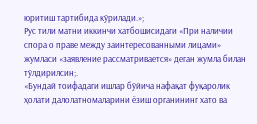юритиш тартибида кўрилади.»;
Рус тили матни иккинчи хатбошисидаги «При наличии спора о праве между заинтересованными лицами» жумласи «заявление рассматривается» деган жумла билан тўлдирилсин;.
«Бундай тоифадаги ишлар бўйича нафақат фуқаролик ҳолати далолатномаларини ёзиш органининг хато ва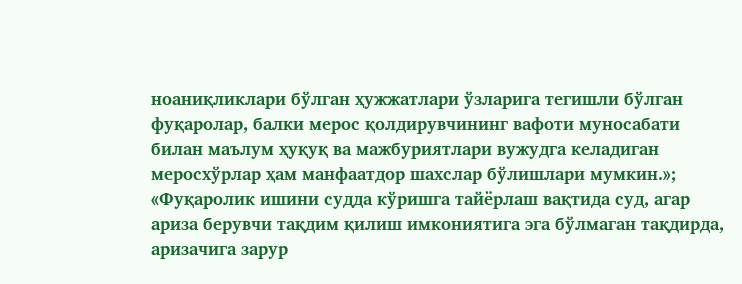ноаниқликлари бўлган ҳужжатлари ўзларига тегишли бўлган фуқаролар, балки мерос қолдирувчининг вафоти муносабати билан маълум ҳуқуқ ва мажбуриятлари вужудга келадиган меросхўрлар ҳам манфаатдор шахслар бўлишлари мумкин.»;
«Фуқаролик ишини судда кўришга тайёрлаш вақтида суд, агар ариза берувчи тақдим қилиш имкониятига эга бўлмаган тақдирда, аризачига зарур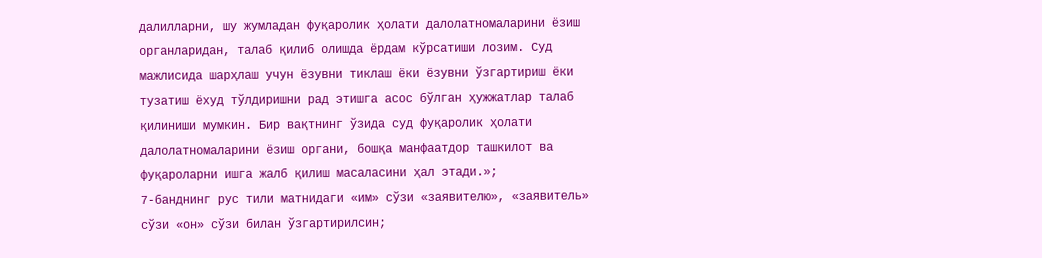далилларни, шу жумладан фуқаролик ҳолати далолатномаларини ёзиш органларидан, талаб қилиб олишда ёрдам кўрсатиши лозим. Суд мажлисида шарҳлаш учун ёзувни тиклаш ёки ёзувни ўзгартириш ёки тузатиш ёхуд тўлдиришни рад этишга асос бўлган ҳужжатлар талаб қилиниши мумкин. Бир вақтнинг ўзида суд фуқаролик ҳолати далолатномаларини ёзиш органи, бошқа манфаатдор ташкилот ва фуқароларни ишга жалб қилиш масаласини ҳал этади.»;
7-банднинг рус тили матнидаги «им» сўзи «заявителю», «заявитель» сўзи «он» сўзи билан ўзгартирилсин;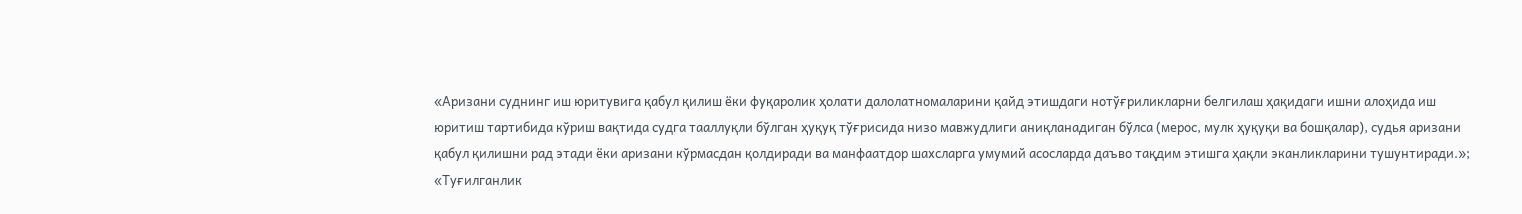«Аризани суднинг иш юритувига қабул қилиш ёки фуқаролик ҳолати далолатномаларини қайд этишдаги нотўғриликларни белгилаш ҳақидаги ишни алоҳида иш юритиш тартибида кўриш вақтида судга тааллуқли бўлган ҳуқуқ тўғрисида низо мавжудлиги аниқланадиган бўлса (мерос, мулк ҳуқуқи ва бошқалар), судья аризани қабул қилишни рад этади ёки аризани кўрмасдан қолдиради ва манфаатдор шахсларга умумий асосларда даъво тақдим этишга ҳақли эканликларини тушунтиради.»;
«Туғилганлик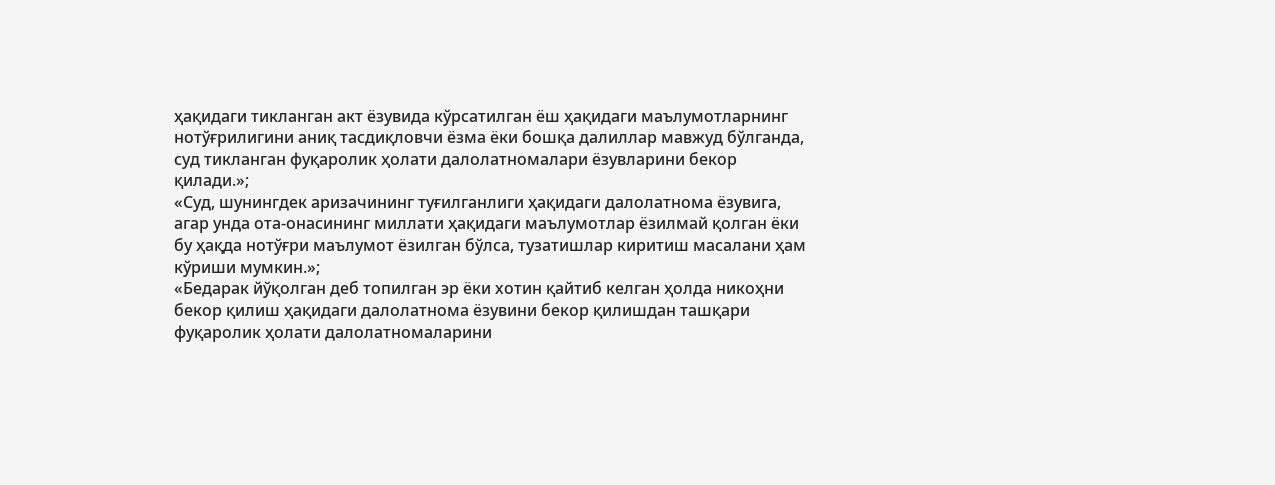ҳақидаги тикланган акт ёзувида кўрсатилган ёш ҳақидаги маълумотларнинг нотўғрилигини аниқ тасдиқловчи ёзма ёки бошқа далиллар мавжуд бўлганда, суд тикланган фуқаролик ҳолати далолатномалари ёзувларини бекор қилади.»;
«Суд, шунингдек аризачининг туғилганлиги ҳақидаги далолатнома ёзувига, агар унда ота-онасининг миллати ҳақидаги маълумотлар ёзилмай қолган ёки бу ҳақда нотўғри маълумот ёзилган бўлса, тузатишлар киритиш масалани ҳам кўриши мумкин.»;
«Бедарак йўқолган деб топилган эр ёки хотин қайтиб келган ҳолда никоҳни бекор қилиш ҳақидаги далолатнома ёзувини бекор қилишдан ташқари фуқаролик ҳолати далолатномаларини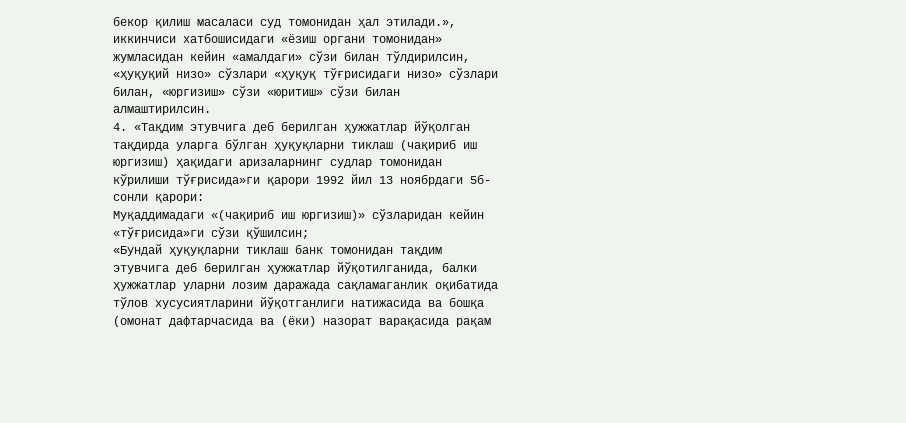бекор қилиш масаласи суд томонидан ҳал этилади.»,
иккинчиси хатбошисидаги «ёзиш органи томонидан» жумласидан кейин «амалдаги» сўзи билан тўлдирилсин, «ҳуқуқий низо» сўзлари «ҳуқуқ тўғрисидаги низо» сўзлари билан, «юргизиш» сўзи «юритиш» сўзи билан алмаштирилсин.
4. «Тақдим этувчига деб берилган ҳужжатлар йўқолган тақдирда уларга бўлган ҳуқуқларни тиклаш (чақириб иш юргизиш) ҳақидаги аризаларнинг судлар томонидан кўрилиши тўғрисида»ги қарори 1992 йил 13 ноябрдаги 5б-сонли қарори:
Муқаддимадаги «(чақириб иш юргизиш)» сўзларидан кейин «тўғрисида»ги сўзи қўшилсин;
«Бундай ҳуқуқларни тиклаш банк томонидан тақдим этувчига деб берилган ҳужжатлар йўқотилганида, балки ҳужжатлар уларни лозим даражада сақламаганлик оқибатида тўлов хусусиятларини йўқотганлиги натижасида ва бошқа (омонат дафтарчасида ва (ёки) назорат варақасида рақам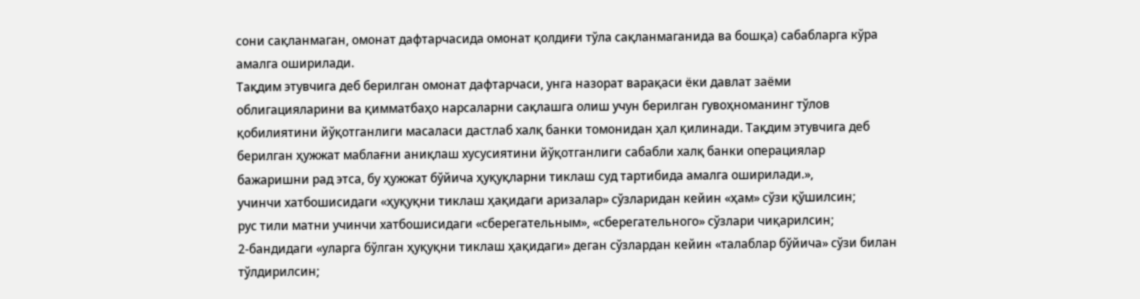сони сақланмаган, омонат дафтарчасида омонат қолдиғи тўла сақланмаганида ва бошқа) сабабларга кўра амалга оширилади.
Тақдим этувчига деб берилган омонат дафтарчаси, унга назорат варақаси ёки давлат заёми облигацияларини ва қимматбаҳо нарсаларни сақлашга олиш учун берилган гувоҳноманинг тўлов қобилиятини йўқотганлиги масаласи дастлаб халқ банки томонидан ҳал қилинади. Тақдим этувчига деб берилган ҳужжат маблағни аниқлаш хусусиятини йўқотганлиги сабабли халқ банки операциялар бажаришни рад этса, бу ҳужжат бўйича ҳуқуқларни тиклаш суд тартибида амалга оширилади.»,
учинчи хатбошисидаги «ҳуқуқни тиклаш ҳақидаги аризалар» сўзларидан кейин «ҳам» сўзи қўшилсин;
рус тили матни учинчи хатбошисидаги «сберегательным», «сберегательного» сўзлари чиқарилсин;
2-бандидаги «уларга бўлган ҳуқуқни тиклаш ҳақидаги» деган сўзлардан кейин «талаблар бўйича» сўзи билан тўлдирилсин;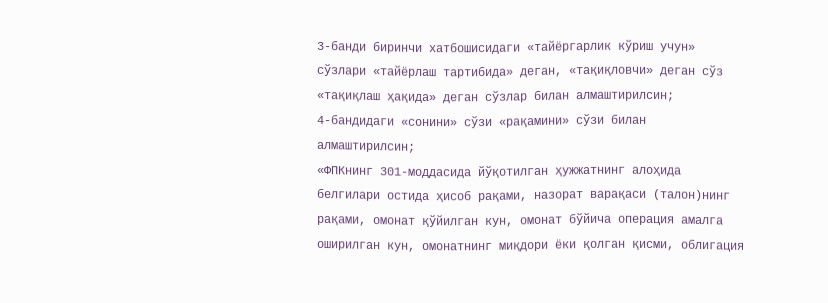3-банди биринчи хатбошисидаги «тайёргарлик кўриш учун» сўзлари «тайёрлаш тартибида» деган, «тақиқловчи» деган сўз «тақиқлаш ҳақида» деган сўзлар билан алмаштирилсин;
4-бандидаги «сонини» сўзи «рақамини» сўзи билан алмаштирилсин;
«ФПКнинг 301-моддасида йўқотилган ҳужжатнинг алоҳида белгилари остида ҳисоб рақами, назорат варақаси (талон)нинг рақами, омонат қўйилган кун, омонат бўйича операция амалга оширилган кун, омонатнинг миқдори ёки қолган қисми, облигация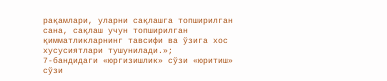рақамлари, уларни сақлашга топширилган сана, сақлаш учун топширилган қимматликларнинг тавсифи ва ўзига хос хусусиятлари тушунилади.»;
7-бандидаги «юргизишлик» сўзи «юритиш» сўзи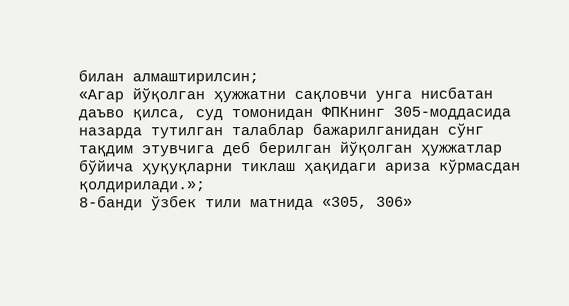билан алмаштирилсин;
«Агар йўқолган ҳужжатни сақловчи унга нисбатан даъво қилса, суд томонидан ФПКнинг 305-моддасида назарда тутилган талаблар бажарилганидан сўнг тақдим этувчига деб берилган йўқолган ҳужжатлар бўйича ҳуқуқларни тиклаш ҳақидаги ариза кўрмасдан қолдирилади.»;
8-банди ўзбек тили матнида «305, 306»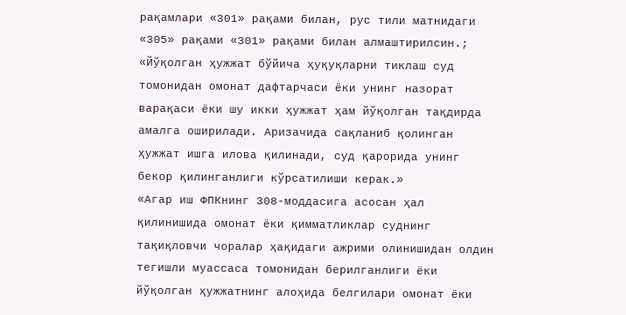рақамлари «301» рақами билан, рус тили матнидаги «305» рақами «301» рақами билан алмаштирилсин.;
«Йўқолган ҳужжат бўйича ҳуқуқларни тиклаш суд томонидан омонат дафтарчаси ёки унинг назорат варақаси ёки шу икки ҳужжат ҳам йўқолган тақдирда амалга оширилади. Аризачида сақланиб қолинган ҳужжат ишга илова қилинади, суд қарорида унинг бекор қилинганлиги кўрсатилиши керак.»
«Агар иш ФПКнинг 308-моддасига асосан ҳал қилинишида омонат ёки қимматликлар суднинг тақиқловчи чоралар ҳақидаги ажрими олинишидан олдин тегишли муассаса томонидан берилганлиги ёки йўқолган ҳужжатнинг алоҳида белгилари омонат ёки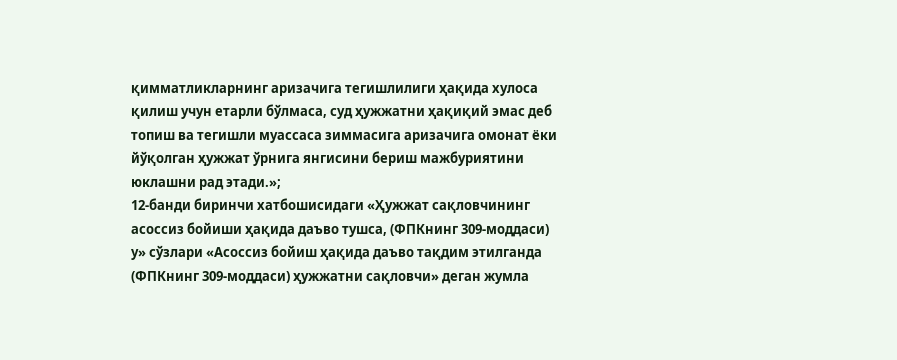қимматликларнинг аризачига тегишлилиги ҳақида хулоса қилиш учун етарли бўлмаса, суд ҳужжатни ҳақиқий эмас деб топиш ва тегишли муассаса зиммасига аризачига омонат ёки йўқолган ҳужжат ўрнига янгисини бериш мажбуриятини юклашни рад этади.»;
12-банди биринчи хатбошисидаги «Ҳужжат сақловчининг асоссиз бойиши ҳақида даъво тушса, (ФПКнинг 309-моддаси) у» сўзлари «Асоссиз бойиш ҳақида даъво тақдим этилганда (ФПКнинг 309-моддаси) ҳужжатни сақловчи» деган жумла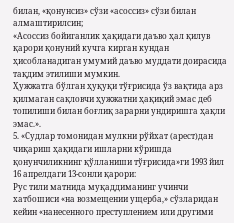билан, «қонунсиз» сўзи «асоссиз» сўзи билан алмаштирилсин;
«Асоссиз бойиганлик ҳақидаги даъво ҳал қилув қарори қонуний кучга кирган кундан ҳисобланадиган умумий даъво муддати доирасида тақдим этилиши мумкин.
Ҳужжатга бўлган ҳуқуқи тўғрисида ўз вақтида арз қилмаган сақловчи ҳужжатни ҳақиқий эмас деб топилиши билан боғлиқ зарарни ундиришга ҳақли эмас.».
5. «Судлар томонидан мулкни рўйхат (арест)дан чиқариш ҳақидаги ишларни кўришда қонунчиликнинг қўлланиши тўғрисида»ги 1993 йил 16 апрелдаги 13-сонли қарори:
Рус тили матнида муқаддиманинг учинчи хатбошиси «на возмещении ущерба,» сўзларидан кейин «нанесенного преступлением или другими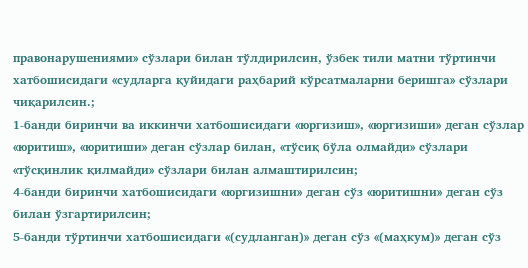правонарушениями» сўзлари билан тўлдирилсин, ўзбек тили матни тўртинчи хатбошисидаги «судларга қуйидаги раҳбарий кўрсатмаларни беришга» сўзлари чиқарилсин.;
1-банди биринчи ва иккинчи хатбошисидаги «юргизиш», «юргизиши» деган сўзлар «юритиш», «юритиши» деган сўзлар билан, «тўсиқ бўла олмайди» сўзлари «тўсқинлик қилмайди» сўзлари билан алмаштирилсин;
4-банди биринчи хатбошисидаги «юргизишни» деган сўз «юритишни» деган сўз билан ўзгартирилсин;
5-банди тўртинчи хатбошисидаги «(судланган)» деган сўз «(маҳкум)» деган сўз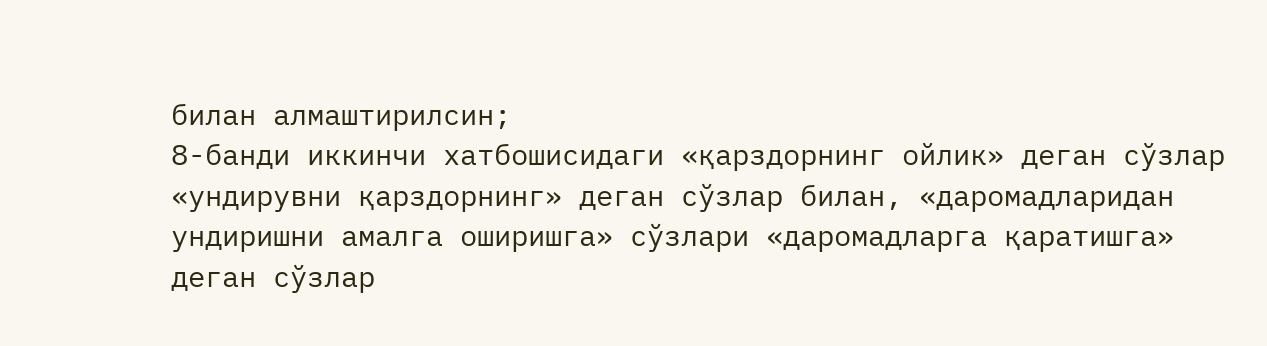билан алмаштирилсин;
8-банди иккинчи хатбошисидаги «қарздорнинг ойлик» деган сўзлар «ундирувни қарздорнинг» деган сўзлар билан, «даромадларидан ундиришни амалга оширишга» сўзлари «даромадларга қаратишга» деган сўзлар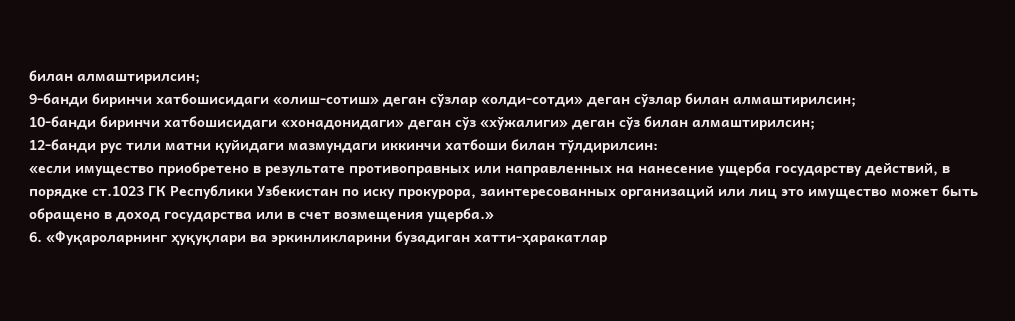билан алмаштирилсин;
9-банди биринчи хатбошисидаги «олиш-сотиш» деган сўзлар «олди-сотди» деган сўзлар билан алмаштирилсин;
10-банди биринчи хатбошисидаги «хонадонидаги» деган сўз «хўжалиги» деган сўз билан алмаштирилсин;
12-банди рус тили матни қуйидаги мазмундаги иккинчи хатбоши билан тўлдирилсин:
«если имущество приобретено в результате противоправных или направленных на нанесение ущерба государству действий, в порядке ст.1023 ГК Республики Узбекистан по иску прокурора, заинтересованных организаций или лиц это имущество может быть обращено в доход государства или в счет возмещения ущерба.»
6. «Фуқароларнинг ҳуқуқлари ва эркинликларини бузадиган хатти-ҳаракатлар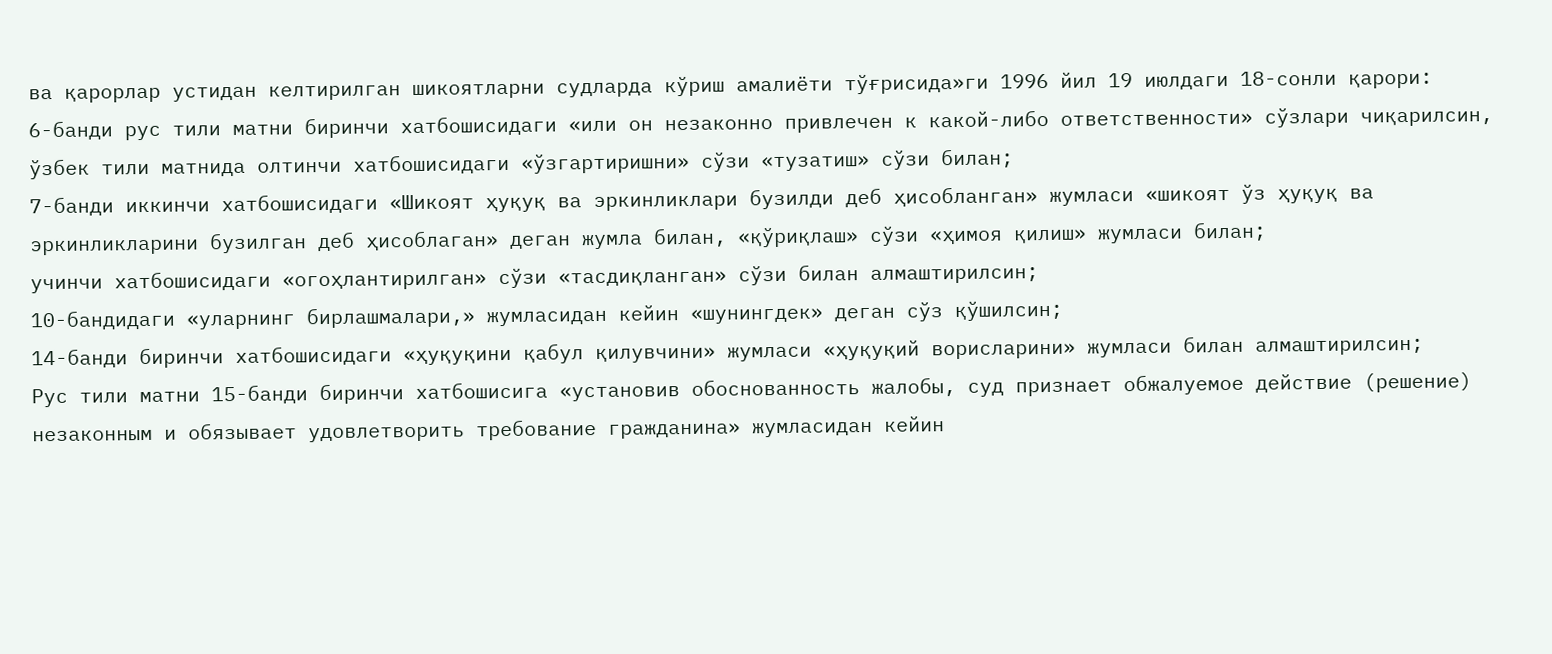ва қарорлар устидан келтирилган шикоятларни судларда кўриш амалиёти тўғрисида»ги 1996 йил 19 июлдаги 18-сонли қарори:
6-банди рус тили матни биринчи хатбошисидаги «или он незаконно привлечен к какой-либо ответственности» сўзлари чиқарилсин, ўзбек тили матнида олтинчи хатбошисидаги «ўзгартиришни» сўзи «тузатиш» сўзи билан;
7-банди иккинчи хатбошисидаги «Шикоят ҳуқуқ ва эркинликлари бузилди деб ҳисобланган» жумласи «шикоят ўз ҳуқуқ ва эркинликларини бузилган деб ҳисоблаган» деган жумла билан, «қўриқлаш» сўзи «ҳимоя қилиш» жумласи билан;
учинчи хатбошисидаги «огоҳлантирилган» сўзи «тасдиқланган» сўзи билан алмаштирилсин;
10-бандидаги «уларнинг бирлашмалари,» жумласидан кейин «шунингдек» деган сўз қўшилсин;
14-банди биринчи хатбошисидаги «ҳуқуқини қабул қилувчини» жумласи «ҳуқуқий ворисларини» жумласи билан алмаштирилсин;
Рус тили матни 15-банди биринчи хатбошисига «установив обоснованность жалобы, суд признает обжалуемое действие (решение) незаконным и обязывает удовлетворить требование гражданина» жумласидан кейин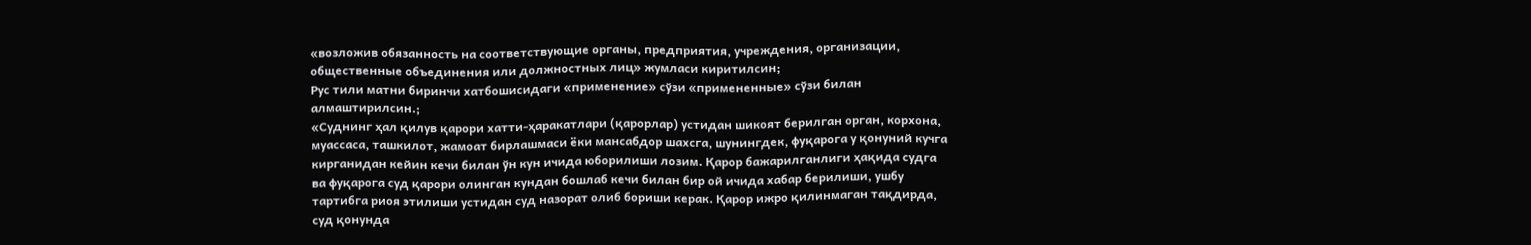«возложив обязанность на соответствующие органы, предприятия, учреждения, организации, общественные объединения или должностных лиц» жумласи киритилсин;
Рус тили матни биринчи хатбошисидаги «применение» сўзи «примененные» сўзи билан алмаштирилсин.;
«Суднинг ҳал қилув қарори хатти-ҳаракатлари (қарорлар) устидан шикоят берилган орган, корхона, муассаса, ташкилот, жамоат бирлашмаси ёки мансабдор шахсга, шунингдек, фуқарога у қонуний кучга кирганидан кейин кечи билан ўн кун ичида юборилиши лозим. Қарор бажарилганлиги ҳақида судга ва фуқарога суд қарори олинган кундан бошлаб кечи билан бир ой ичида хабар берилиши, ушбу тартибга риоя этилиши устидан суд назорат олиб бориши керак. Қарор ижро қилинмаган тақдирда, суд қонунда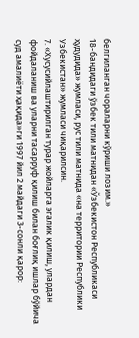белгиланган чораларни кўриши лозим.»
18-бандидаги ўзбек тили матнидан «Ўзбекистон Республикаси ҳудудида» жумласи, рус тили матнида «на территории Республики Узбекистан» жумласи чиқарилсин.
7. «Хусусийлаштирилган турар жойларга эгалик қилиш, улардан фойдаланиш ва уларни тасарруф қилиш билан боғлиқ ишлар бўйича суд амалиёти ҳақида»ги 1997 йил 2 майдаги 3-сонли қарор: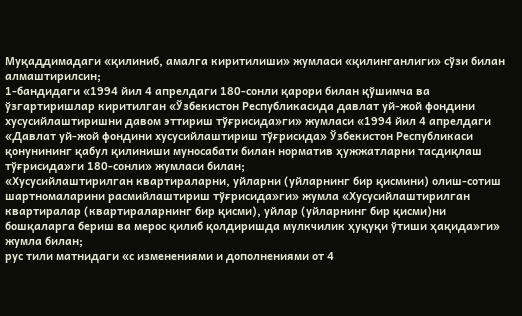Муқаддимадаги «қилиниб, амалга киритилиши» жумласи «қилинганлиги» сўзи билан алмаштирилсин;
1-бандидаги «1994 йил 4 апрелдаги 180-сонли қарори билан қўшимча ва ўзгартиришлар киритилган «Ўзбекистон Республикасида давлат уй-жой фондини хусусийлаштиришни давом эттириш тўғрисида»ги» жумласи «1994 йил 4 апрелдаги «Давлат уй-жой фондини хусусийлаштириш тўғрисида» Ўзбекистон Республикаси қонунининг қабул қилиниши муносабати билан норматив ҳужжатларни тасдиқлаш тўғрисида»ги 180-сонли» жумласи билан;
«Хусусийлаштирилган квартираларни, уйларни (уйларнинг бир қисмини) олиш-сотиш шартномаларини расмийлаштириш тўғрисида»ги» жумла «Хусусийлаштирилган квартиралар (квартираларнинг бир қисми), уйлар (уйларнинг бир қисми)ни бошқаларга бериш ва мерос қилиб қолдиришда мулкчилик ҳуқуқи ўтиши ҳақида»ги» жумла билан;
рус тили матнидаги «с изменениями и дополнениями от 4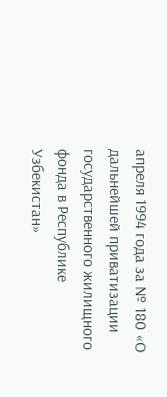апреля 1994 года за № 180 «О дальнейшей приватизации государственного жилищного фонда в Республике Узбекистан»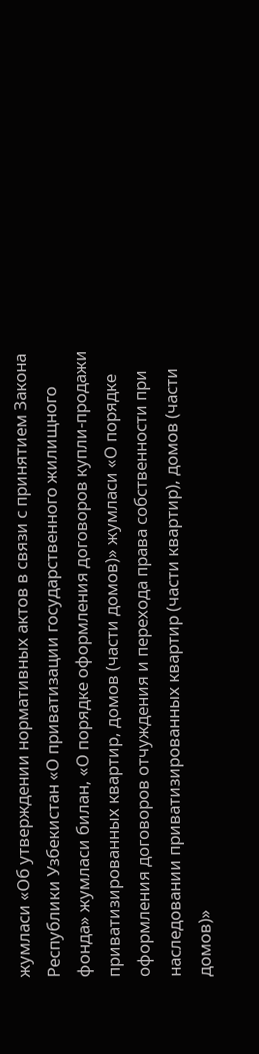жумласи «Об утверждении нормативных актов в связи с принятием Закона Республики Узбекистан «О приватизации государственного жилищного фонда» жумласи билан, «О порядке оформления договоров купли-продажи приватизированных квартир, домов (части домов)» жумласи «О порядке оформления договоров отчуждения и перехода права собственности при наследовании приватизированных квартир (части квартир), домов (части домов)»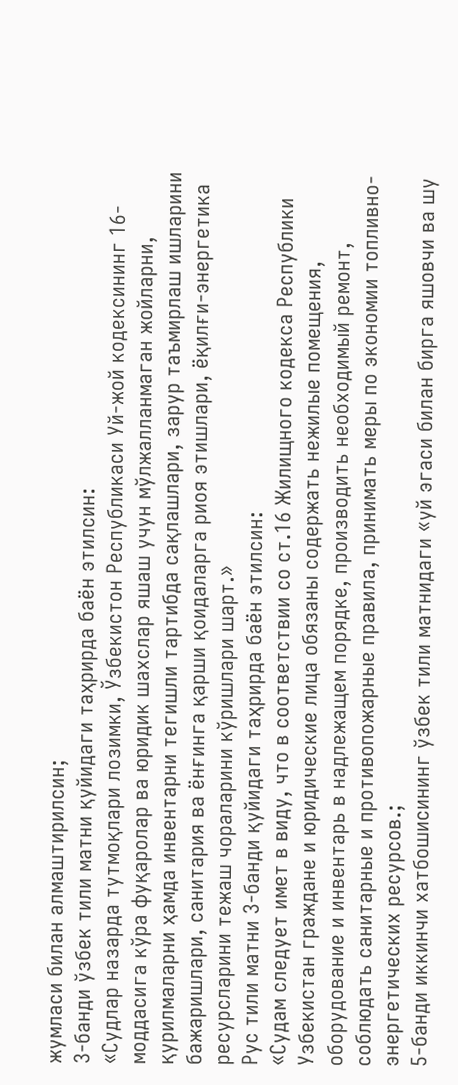жумласи билан алмаштирилсин;
3-банди ўзбек тили матни қуйидаги таҳрирда баён этилсин:
«Судлар назарда тутмоқлари лозимки, Ўзбекистон Республикаси Уй-жой кодексининг 16-моддасига кўра фуқаролар ва юридик шахслар яшаш учун мўлжалланмаган жойларни, қурилмаларни ҳамда инвентарни тегишли тартибда сақлашлари, зарур таъмирлаш ишларини бажаришлари, санитария ва ёнғинга қарши қоидаларга риоя этишлари, ёқилғи-энергетика ресурсларини тежаш чораларини кўришлари шарт.»
Рус тили матни 3-банди қуйидаги таҳрирда баён этилсин:
«Судам следует имет в виду, что в соответствии со ст.16 Жилищного кодекса Республики Узбекистан граждане и юридические лица обязаны содержать нежилые помещения, оборудование и инвентарь в надлежащем порядке, производить необходимый ремонт, соблюдать санитарные и противопожарные правила, принимать меры по экономии топливно-энергетических ресурсов.;
5-банди иккинчи хатбошисининг ўзбек тили матнидаги «уй эгаси билан бирга яшовчи ва шу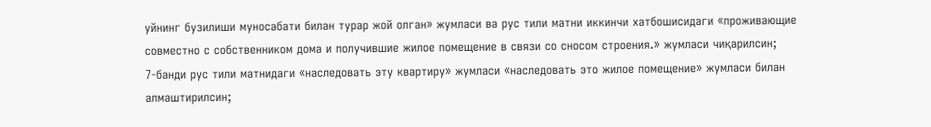уйнинг бузилиши муносабати билан турар жой олган» жумласи ва рус тили матни иккинчи хатбошисидаги «проживающие совместно с собственником дома и получившие жилое помещение в связи со сносом строения.» жумласи чиқарилсин;
7-банди рус тили матнидаги «наследовать эту квартиру» жумласи «наследовать это жилое помещение» жумласи билан алмаштирилсин;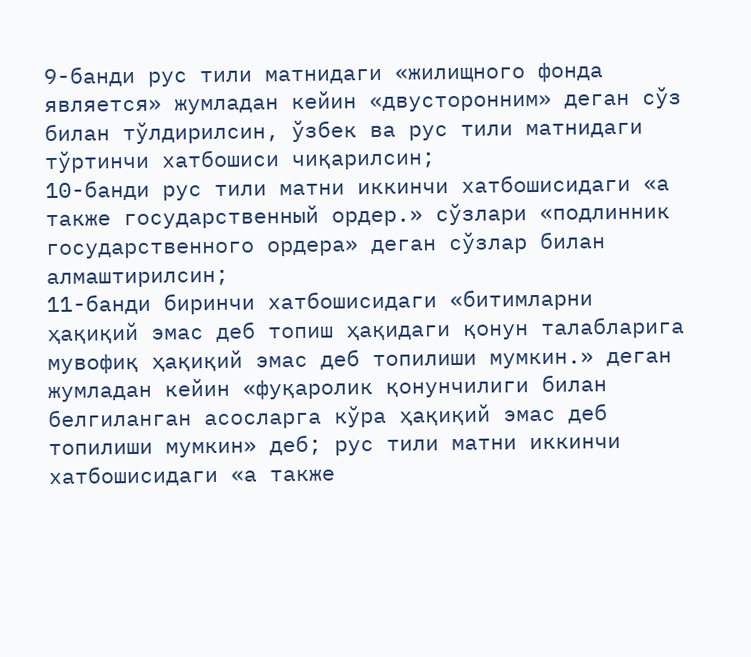9-банди рус тили матнидаги «жилищного фонда является» жумладан кейин «двусторонним» деган сўз билан тўлдирилсин, ўзбек ва рус тили матнидаги тўртинчи хатбошиси чиқарилсин;
10-банди рус тили матни иккинчи хатбошисидаги «а также государственный ордер.» сўзлари «подлинник государственного ордера» деган сўзлар билан алмаштирилсин;
11-банди биринчи хатбошисидаги «битимларни ҳақиқий эмас деб топиш ҳақидаги қонун талабларига мувофиқ ҳақиқий эмас деб топилиши мумкин.» деган жумладан кейин «фуқаролик қонунчилиги билан белгиланган асосларга кўра ҳақиқий эмас деб топилиши мумкин» деб; рус тили матни иккинчи хатбошисидаги «а также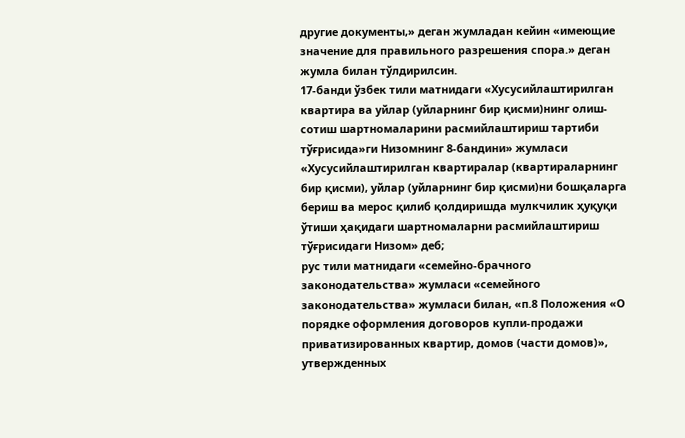другие документы,» деган жумладан кейин «имеющие значение для правильного разрешения спора.» деган жумла билан тўлдирилсин.
17-банди ўзбек тили матнидаги «Хусусийлаштирилган квартира ва уйлар (уйларнинг бир қисми)нинг олиш-сотиш шартномаларини расмийлаштириш тартиби тўғрисида»ги Низомнинг 8-бандини» жумласи «Хусусийлаштирилган квартиралар (квартираларнинг бир қисми), уйлар (уйларнинг бир қисми)ни бошқаларга бериш ва мерос қилиб қолдиришда мулкчилик ҳуқуқи ўтиши ҳақидаги шартномаларни расмийлаштириш тўғрисидаги Низом» деб;
рус тили матнидаги «семейно-брачного законодательства» жумласи «семейного законодательства» жумласи билан, «п.8 Положения «О порядке оформления договоров купли-продажи приватизированных квартир, домов (части домов)», утвержденных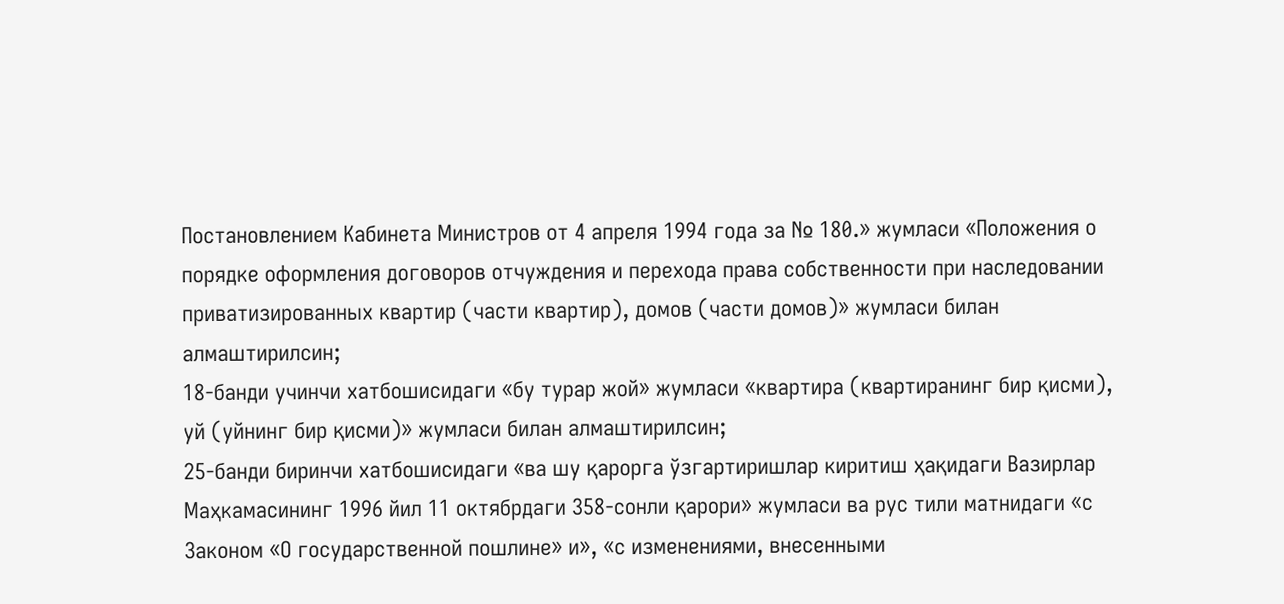Постановлением Кабинета Министров от 4 апреля 1994 года за № 180.» жумласи «Положения о порядке оформления договоров отчуждения и перехода права собственности при наследовании приватизированных квартир (части квартир), домов (части домов)» жумласи билан алмаштирилсин;
18-банди учинчи хатбошисидаги «бу турар жой» жумласи «квартира (квартиранинг бир қисми), уй (уйнинг бир қисми)» жумласи билан алмаштирилсин;
25-банди биринчи хатбошисидаги «ва шу қарорга ўзгартиришлар киритиш ҳақидаги Вазирлар Маҳкамасининг 1996 йил 11 октябрдаги 358-сонли қарори» жумласи ва рус тили матнидаги «с Законом «О государственной пошлине» и», «с изменениями, внесенными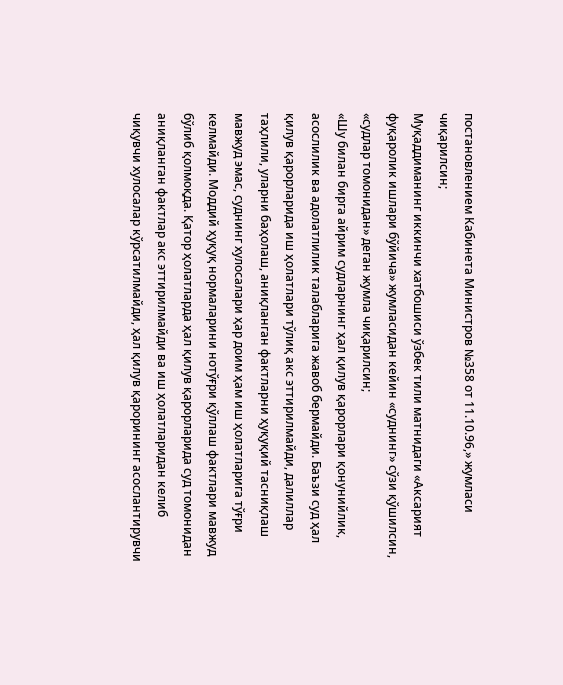постановлением Кабинета Министров №358 от 11.10.96,» жумласи чиқарилсин;
Муқаддиманинг иккинчи хатбошиси ўзбек тили матнидаги «Аксарият фуқаролик ишлари бўйича» жумласидан кейин «суднинг» сўзи қўшилсин, «судлар томонидан» деган жумла чиқарилсин;
«Шу билан бирга айрим судларнинг ҳал қилув қарорлари қонунийлик, асослилик ва адолатлилик талабларига жавоб бермайди. Баъзи суд ҳал қилув қарорларида иш ҳолатлари тўлиқ акс эттирилмайди, далиллар таҳлили, уларни баҳолаш, аниқланган фактларни ҳуқуқий тасниқлаш мавжуд эмас, суднинг хулосалари ҳар доим ҳам иш ҳолатларига тўғри келмайди. Моддий ҳуқуқ нормаларини нотўғри қўллаш фактлари мавжуд бўлиб қолмоқда. Қатор ҳолатларда ҳал қилув қарорларида суд томонидан аниқланган фактлар акс эттирилмайди ва иш ҳолатларидан келиб чиқувчи хулосалар кўрсатилмайди, ҳал қилув қарорининг асослантирувчи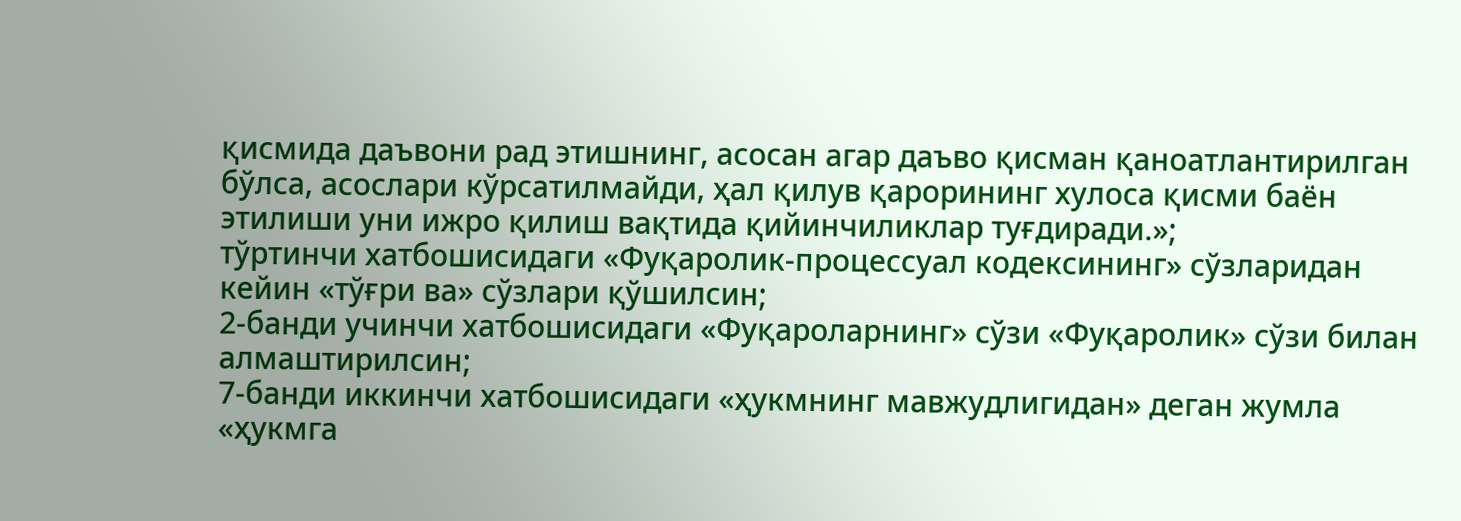қисмида даъвони рад этишнинг, асосан агар даъво қисман қаноатлантирилган бўлса, асослари кўрсатилмайди, ҳал қилув қарорининг хулоса қисми баён этилиши уни ижро қилиш вақтида қийинчиликлар туғдиради.»;
тўртинчи хатбошисидаги «Фуқаролик-процессуал кодексининг» сўзларидан кейин «тўғри ва» сўзлари қўшилсин;
2-банди учинчи хатбошисидаги «Фуқароларнинг» сўзи «Фуқаролик» сўзи билан алмаштирилсин;
7-банди иккинчи хатбошисидаги «ҳукмнинг мавжудлигидан» деган жумла «ҳукмга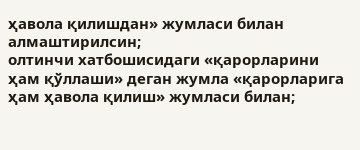ҳавола қилишдан» жумласи билан алмаштирилсин;
олтинчи хатбошисидаги «қарорларини ҳам қўллаши» деган жумла «қарорларига ҳам ҳавола қилиш» жумласи билан;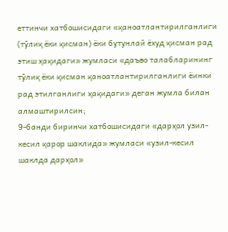еттинчи хатбошисидаги «қаноатлантирилганлиги (тўлиқ ёки қисман) ёки бутунлай ёхуд қисман рад этиш ҳақидаги» жумласи «даъво талабларининг тўлиқ ёки қисман қаноатлантирилганлиги ёинки рад этилганлиги ҳақидаги» деган жумла билан алмаштирилсин;
9-банди биринчи хатбошисидаги «дарҳол узил-кесил қарор шаклида» жумласи «узил-кесил шаклда дарҳол»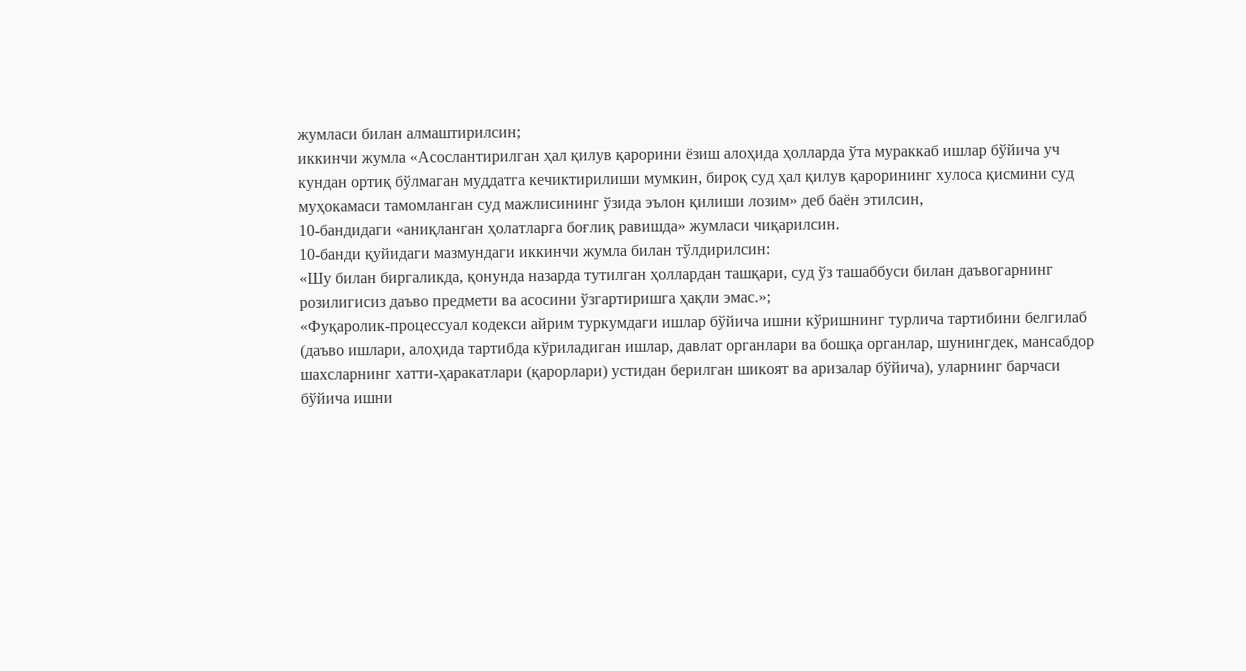жумласи билан алмаштирилсин;
иккинчи жумла «Асослантирилган ҳал қилув қарорини ёзиш алоҳида ҳолларда ўта мураккаб ишлар бўйича уч кундан ортиқ бўлмаган муддатга кечиктирилиши мумкин, бироқ суд ҳал қилув қарорининг хулоса қисмини суд муҳокамаси тамомланган суд мажлисининг ўзида эълон қилиши лозим» деб баён этилсин,
10-бандидаги «аниқланган ҳолатларга боғлиқ равишда» жумласи чиқарилсин.
10-банди қуйидаги мазмундаги иккинчи жумла билан тўлдирилсин:
«Шу билан биргаликда, қонунда назарда тутилган ҳоллардан ташқари, суд ўз ташаббуси билан даъвогарнинг розилигисиз даъво предмети ва асосини ўзгартиришга ҳақли эмас.»;
«Фуқаролик-процессуал кодекси айрим туркумдаги ишлар бўйича ишни кўришнинг турлича тартибини белгилаб (даъво ишлари, алоҳида тартибда кўриладиган ишлар, давлат органлари ва бошқа органлар, шунингдек, мансабдор шахсларнинг хатти-ҳаракатлари (қарорлари) устидан берилган шикоят ва аризалар бўйича), уларнинг барчаси бўйича ишни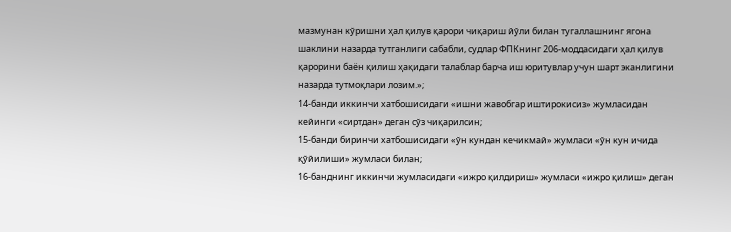мазмунан кўришни ҳал қилув қарори чиқариш йўли билан тугаллашнинг ягона шаклини назарда тутганлиги сабабли, судлар ФПКнинг 206-моддасидаги ҳал қилув қарорини баён қилиш ҳақидаги талаблар барча иш юритувлар учун шарт эканлигини назарда тутмоқлари лозим.»;
14-банди иккинчи хатбошисидаги «ишни жавобгар иштирокисиз» жумласидан кейинги «сиртдан» деган сўз чиқарилсин;
15-банди биринчи хатбошисидаги «ўн кундан кечикмай» жумласи «ўн кун ичида қўйилиши» жумласи билан;
16-банднинг иккинчи жумласидаги «ижро қилдириш» жумласи «ижро қилиш» деган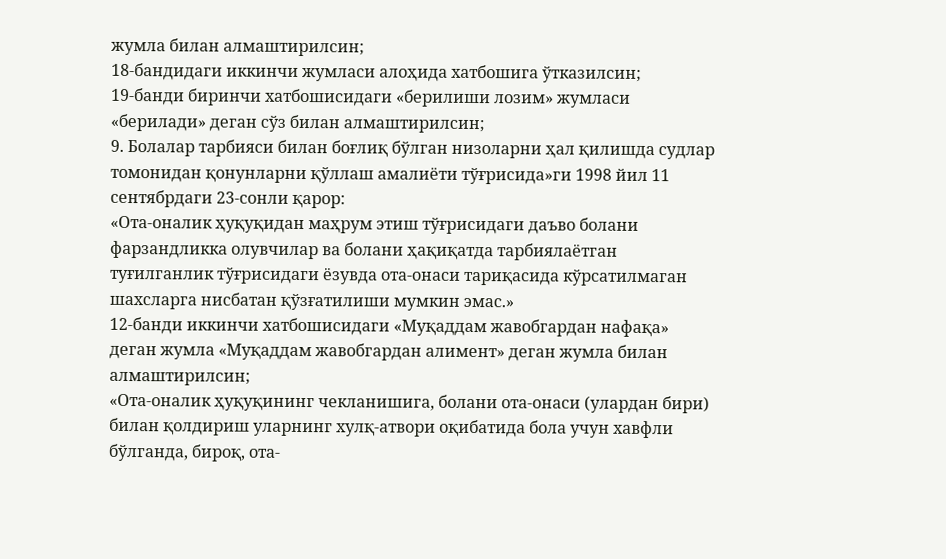жумла билан алмаштирилсин;
18-бандидаги иккинчи жумласи алоҳида хатбошига ўтказилсин;
19-банди биринчи хатбошисидаги «берилиши лозим» жумласи «берилади» деган сўз билан алмаштирилсин;
9. Болалар тарбияси билан боғлиқ бўлган низоларни ҳал қилишда судлар томонидан қонунларни қўллаш амалиёти тўғрисида»ги 1998 йил 11 сентябрдаги 23-сонли қарор:
«Ота-оналик ҳуқуқидан маҳрум этиш тўғрисидаги даъво болани фарзандликка олувчилар ва болани ҳақиқатда тарбиялаётган туғилганлик тўғрисидаги ёзувда ота-онаси тариқасида кўрсатилмаган шахсларга нисбатан қўзғатилиши мумкин эмас.»
12-банди иккинчи хатбошисидаги «Муқаддам жавобгардан нафақа» деган жумла «Муқаддам жавобгардан алимент» деган жумла билан алмаштирилсин;
«Ота-оналик ҳуқуқининг чекланишига, болани ота-онаси (улардан бири) билан қолдириш уларнинг хулқ-атвори оқибатида бола учун хавфли бўлганда, бироқ, ота-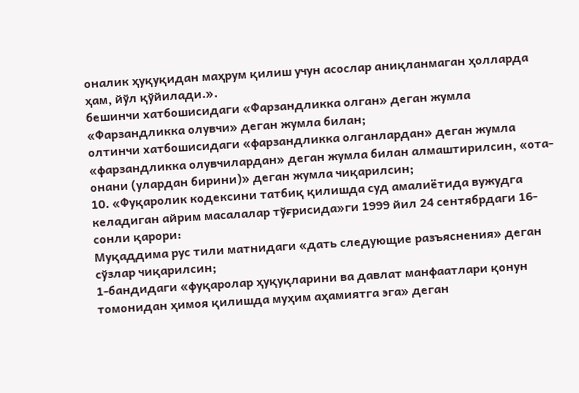оналик ҳуқуқидан маҳрум қилиш учун асослар аниқланмаган ҳолларда ҳам, йўл қўйилади.».
бешинчи хатбошисидаги «Фарзандликка олган» деган жумла «Фарзандликка олувчи» деган жумла билан;
олтинчи хатбошисидаги «фарзандликка олганлардан» деган жумла «фарзандликка олувчилардан» деган жумла билан алмаштирилсин, «ота-онани (улардан бирини)» деган жумла чиқарилсин;
10. «Фуқаролик кодексини татбиқ қилишда суд амалиётида вужудга келадиган айрим масалалар тўғрисида»ги 1999 йил 24 сентябрдаги 16-сонли қарори:
Муқаддима рус тили матнидаги «дать следующие разъяснения» деган сўзлар чиқарилсин;
1-бандидаги «фуқаролар ҳуқуқларини ва давлат манфаатлари қонун томонидан ҳимоя қилишда муҳим аҳамиятга эга» деган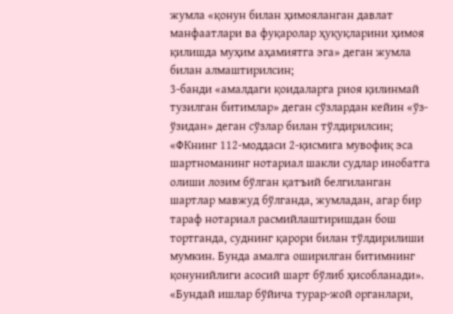жумла «қонун билан ҳимояланган давлат манфаатлари ва фуқаролар ҳуқуқларини ҳимоя қилишда муҳим аҳамиятга эга» деган жумла билан алмаштирилсин;
3-банди «амалдаги қоидаларга риоя қилинмай тузилган битимлар» деган сўзлардан кейин «ўз-ўзидан» деган сўзлар билан тўлдирилсин;
«ФКнинг 112-моддаси 2-қисмига мувофиқ эса шартноманинг нотариал шакли судлар инобатга олиши лозим бўлган қатъий белгиланган шартлар мавжуд бўлганда, жумладан, агар бир тараф нотариал расмийлаштиришдан бош тортганда, суднинг қарори билан тўлдирилиши мумкин. Бунда амалга оширилган битимнинг қонунийлиги асосий шарт бўлиб ҳисобланади».
«Бундай ишлар бўйича турар-жой органлари,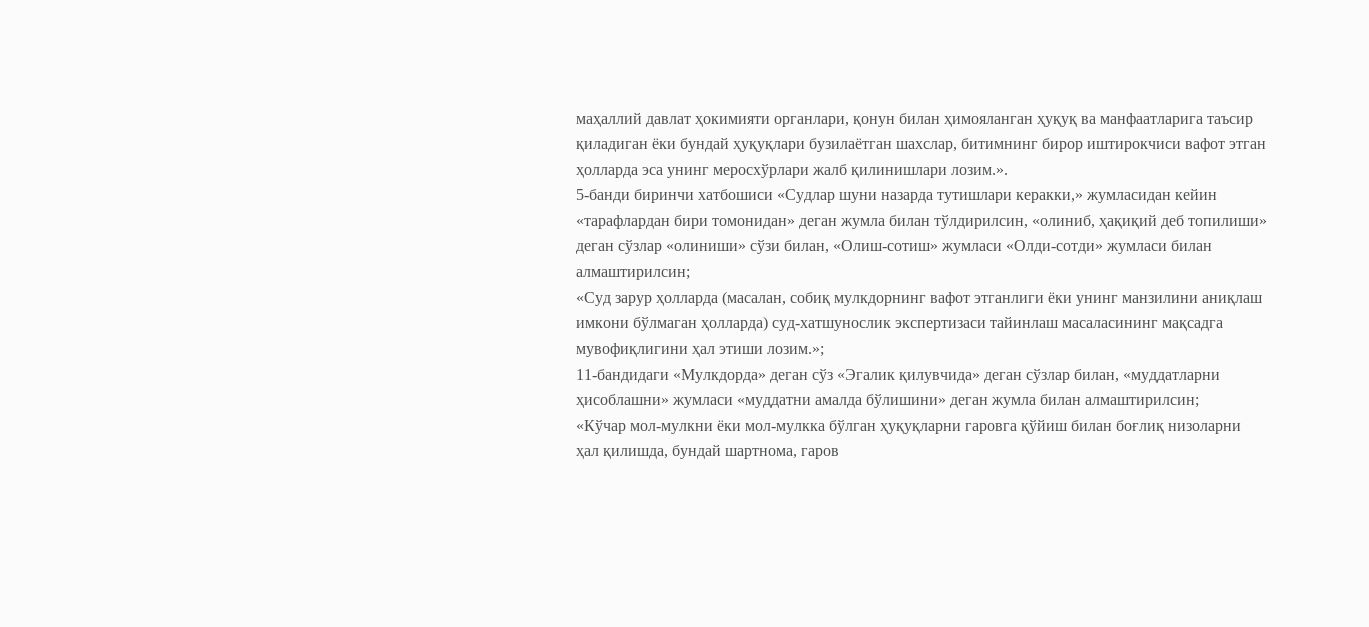маҳаллий давлат ҳокимияти органлари, қонун билан ҳимояланган ҳуқуқ ва манфаатларига таъсир қиладиган ёки бундай ҳуқуқлари бузилаётган шахслар, битимнинг бирор иштирокчиси вафот этган ҳолларда эса унинг меросхўрлари жалб қилинишлари лозим.».
5-банди биринчи хатбошиси «Судлар шуни назарда тутишлари керакки,» жумласидан кейин «тарафлардан бири томонидан» деган жумла билан тўлдирилсин, «олиниб, ҳақиқий деб топилиши» деган сўзлар «олиниши» сўзи билан, «Олиш-сотиш» жумласи «Олди-сотди» жумласи билан алмаштирилсин;
«Суд зарур ҳолларда (масалан, собиқ мулкдорнинг вафот этганлиги ёки унинг манзилини аниқлаш имкони бўлмаган ҳолларда) суд-хатшунослик экспертизаси тайинлаш масаласининг мақсадга мувофиқлигини ҳал этиши лозим.»;
11-бандидаги «Мулкдорда» деган сўз «Эгалик қилувчида» деган сўзлар билан, «муддатларни ҳисоблашни» жумласи «муддатни амалда бўлишини» деган жумла билан алмаштирилсин;
«Кўчар мол-мулкни ёки мол-мулкка бўлган ҳуқуқларни гаровга қўйиш билан боғлиқ низоларни ҳал қилишда, бундай шартнома, гаров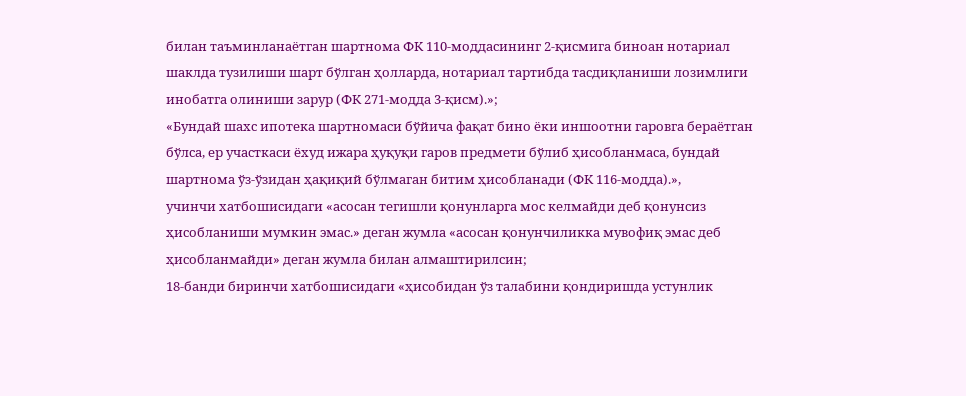билан таъминланаётган шартнома ФК 110-моддасининг 2-қисмига биноан нотариал шаклда тузилиши шарт бўлган ҳолларда, нотариал тартибда тасдиқланиши лозимлиги инобатга олиниши зарур (ФК 271-модда 3-қисм).»;
«Бундай шахс ипотека шартномаси бўйича фақат бино ёки иншоотни гаровга бераётган бўлса, ер участкаси ёхуд ижара ҳуқуқи гаров предмети бўлиб ҳисобланмаса, бундай шартнома ўз-ўзидан ҳақиқий бўлмаган битим ҳисобланади (ФК 116-модда).»,
учинчи хатбошисидаги «асосан тегишли қонунларга мос келмайди деб қонунсиз ҳисобланиши мумкин эмас.» деган жумла «асосан қонунчиликка мувофиқ эмас деб ҳисобланмайди» деган жумла билан алмаштирилсин;
18-банди биринчи хатбошисидаги «ҳисобидан ўз талабини қондиришда устунлик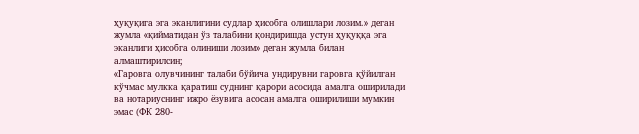ҳуқуқига эга эканлигини судлар ҳисобга олишлари лозим.» деган жумла «қийматидан ўз талабини қондиришда устун ҳуқуққа эга эканлиги ҳисобга олиниши лозим» деган жумла билан алмаштирилсин;
«Гаровга олувчининг талаби бўйича ундирувни гаровга қўйилган кўчмас мулкка қаратиш суднинг қарори асосида амалга оширилади ва нотариуснинг ижро ёзувига асосан амалга оширилиши мумкин эмас (ФК 280-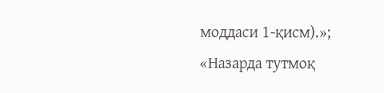моддаси 1-қисм).»;
«Назарда тутмоқ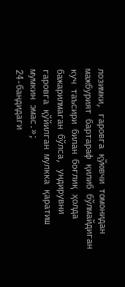лозимки, гаровга қўювчи томонидан мажбурият бартараф қилиб бўлмайдиган куч таъсири билан боғлиқ ҳолда бажарилмаган бўлса, ундирувни гаровга қўйилган мулкка қаратиш мумкин эмас.»;
24-бандидаги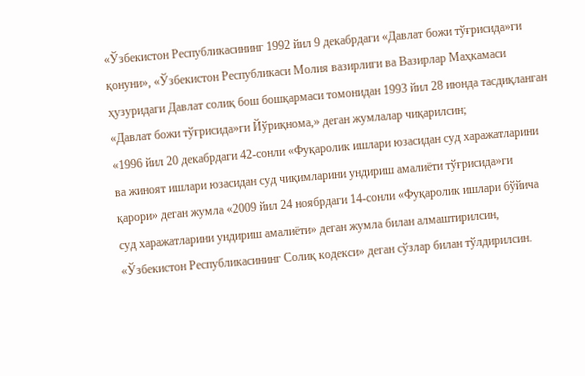«Ўзбекистон Республикасининг 1992 йил 9 декабрдаги «Давлат божи тўғрисида»ги қонуни», «Ўзбекистон Республикаси Молия вазирлиги ва Вазирлар Маҳкамаси ҳузуридаги Давлат солиқ бош бошқармаси томонидан 1993 йил 28 июнда тасдиқланган «Давлат божи тўғрисида»ги Йўриқнома,» деган жумлалар чиқарилсин;
«1996 йил 20 декабрдаги 42-сонли «Фуқаролик ишлари юзасидан суд харажатларини ва жиноят ишлари юзасидан суд чиқимларини ундириш амалиёти тўғрисида»ги қарори» деган жумла «2009 йил 24 ноябрдаги 14-сонли «Фуқаролик ишлари бўйича суд харажатларини ундириш амалиёти» деган жумла билан алмаштирилсин, «Ўзбекистон Республикасининг Солиқ кодекси» деган сўзлар билан тўлдирилсин.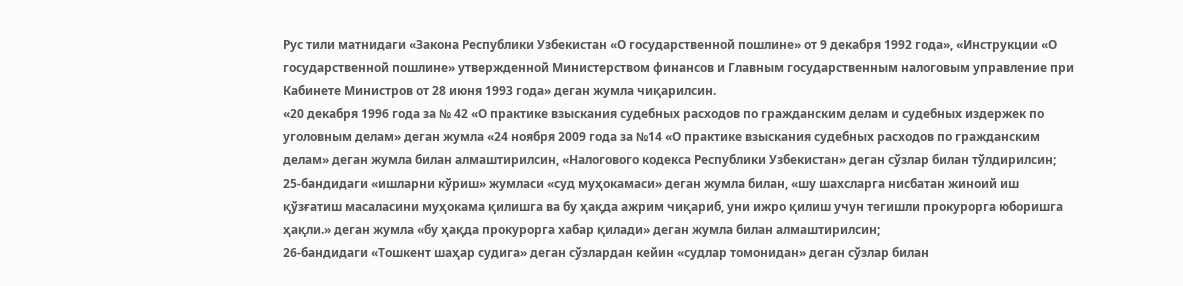Рус тили матнидаги «Закона Республики Узбекистан «О государственной пошлине» от 9 декабря 1992 года», «Инструкции «О государственной пошлине» утвержденной Министерством финансов и Главным государственным налоговым управление при Кабинете Министров от 28 июня 1993 года» деган жумла чиқарилсин.
«20 декабря 1996 года за № 42 «О практике взыскания судебных расходов по гражданским делам и судебных издержек по уголовным делам» деган жумла «24 ноября 2009 года за №14 «О практике взыскания судебных расходов по гражданским делам» деган жумла билан алмаштирилсин, «Налогового кодекса Республики Узбекистан» деган сўзлар билан тўлдирилсин;
25-бандидаги «ишларни кўриш» жумласи «суд муҳокамаси» деган жумла билан, «шу шахсларга нисбатан жиноий иш қўзғатиш масаласини муҳокама қилишга ва бу ҳақда ажрим чиқариб, уни ижро қилиш учун тегишли прокурорга юборишга ҳақли.» деган жумла «бу ҳақда прокурорга хабар қилади» деган жумла билан алмаштирилсин;
26-бандидаги «Тошкент шаҳар судига» деган сўзлардан кейин «судлар томонидан» деган сўзлар билан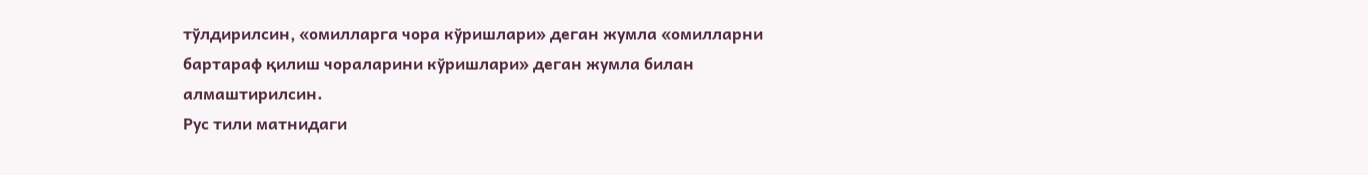тўлдирилсин, «омилларга чора кўришлари» деган жумла «омилларни бартараф қилиш чораларини кўришлари» деган жумла билан алмаштирилсин.
Рус тили матнидаги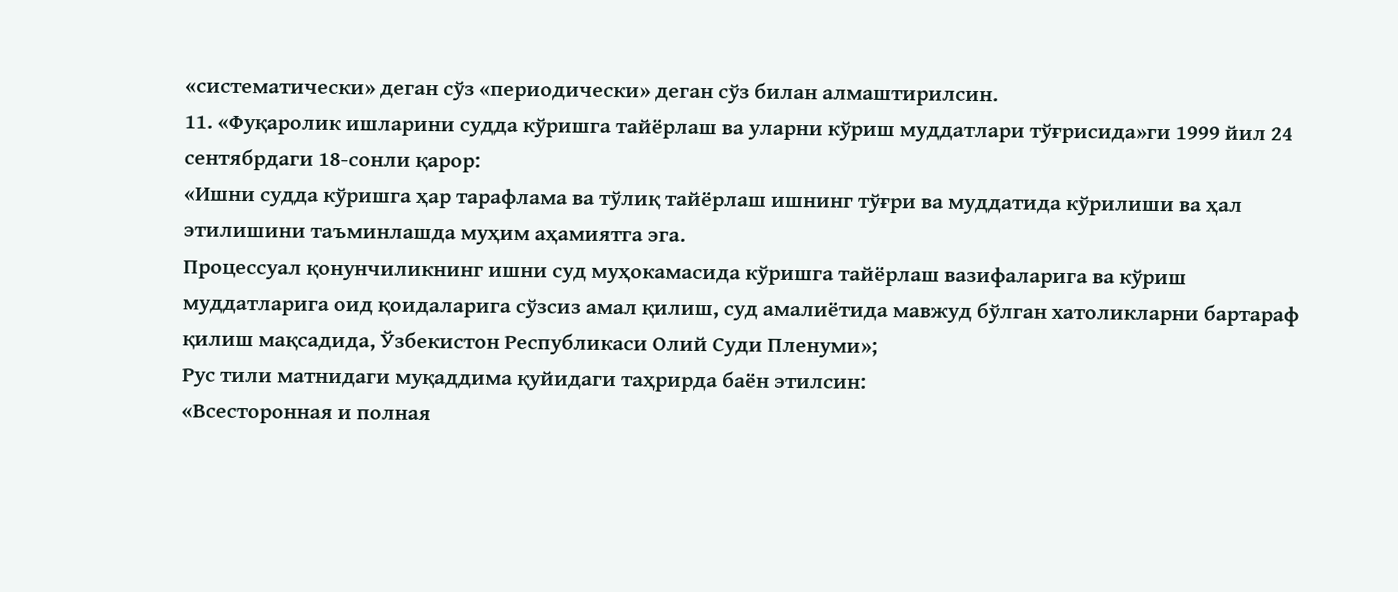«систематически» деган сўз «периодически» деган сўз билан алмаштирилсин.
11. «Фуқаролик ишларини судда кўришга тайёрлаш ва уларни кўриш муддатлари тўғрисида»ги 1999 йил 24 сентябрдаги 18-сонли қарор:
«Ишни судда кўришга ҳар тарафлама ва тўлиқ тайёрлаш ишнинг тўғри ва муддатида кўрилиши ва ҳал этилишини таъминлашда муҳим аҳамиятга эга.
Процессуал қонунчиликнинг ишни суд муҳокамасида кўришга тайёрлаш вазифаларига ва кўриш муддатларига оид қоидаларига сўзсиз амал қилиш, суд амалиётида мавжуд бўлган хатоликларни бартараф қилиш мақсадида, Ўзбекистон Республикаси Олий Суди Пленуми»;
Рус тили матнидаги муқаддима қуйидаги таҳрирда баён этилсин:
«Всесторонная и полная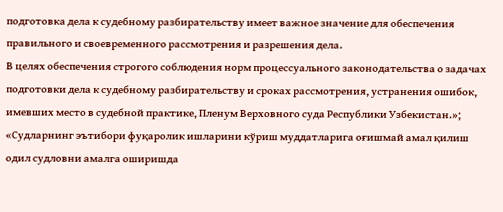подготовка дела к судебному разбирательству имеет важное значение для обеспечения правильного и своевременного рассмотрения и разрешения дела.
В целях обеспечения строгого соблюдения норм процессуального законодательства о задачах подготовки дела к судебному разбирательству и сроках рассмотрения, устранения ошибок, имевших место в судебной практике, Пленум Верховного суда Республики Узбекистан.»;
«Судларнинг эътибори фуқаролик ишларини кўриш муддатларига оғишмай амал қилиш одил судловни амалга оширишда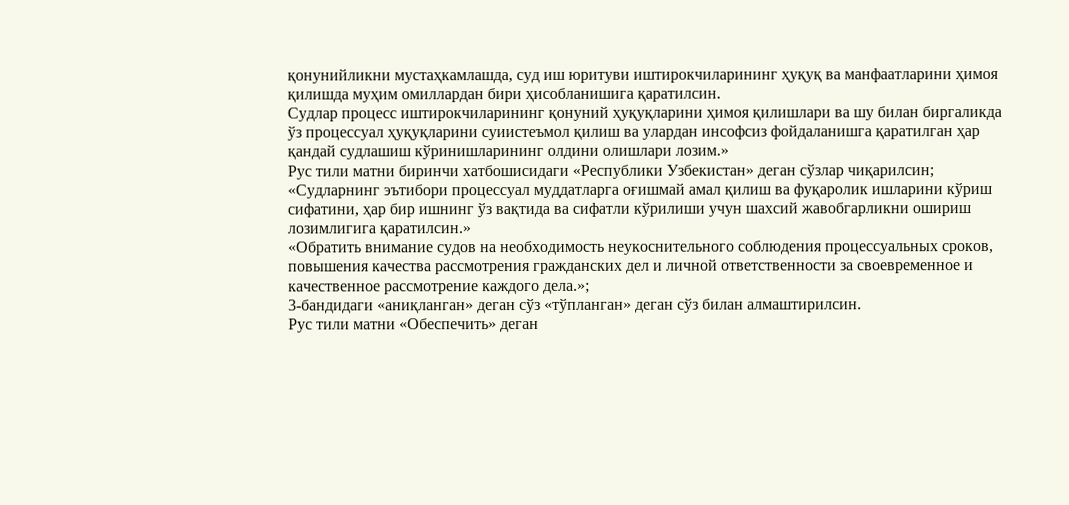қонунийликни мустаҳкамлашда, суд иш юритуви иштирокчиларининг ҳуқуқ ва манфаатларини ҳимоя қилишда муҳим омиллардан бири ҳисобланишига қаратилсин.
Судлар процесс иштирокчиларининг қонуний ҳуқуқларини ҳимоя қилишлари ва шу билан биргаликда ўз процессуал ҳуқуқларини суиистеъмол қилиш ва улардан инсофсиз фойдаланишга қаратилган ҳар қандай судлашиш кўринишларининг олдини олишлари лозим.»
Рус тили матни биринчи хатбошисидаги «Республики Узбекистан» деган сўзлар чиқарилсин;
«Судларнинг эътибори процессуал муддатларга оғишмай амал қилиш ва фуқаролик ишларини кўриш сифатини, ҳар бир ишнинг ўз вақтида ва сифатли кўрилиши учун шахсий жавобгарликни ошириш лозимлигига қаратилсин.»
«Обратить внимание судов на необходимость неукоснительного соблюдения процессуальных сроков, повышения качества рассмотрения гражданских дел и личной ответственности за своевременное и качественное рассмотрение каждого дела.»;
3-бандидаги «аниқланган» деган сўз «тўпланган» деган сўз билан алмаштирилсин.
Рус тили матни «Обеспечить» деган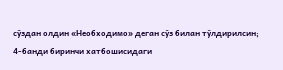сўздан олдин «Необходимо» деган сўз билан тўлдирилсин;
4-банди биринчи хатбошисидаги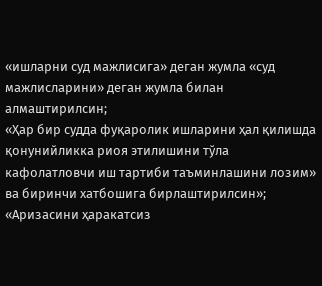«ишларни суд мажлисига» деган жумла «суд мажлисларини» деган жумла билан алмаштирилсин;
«Ҳар бир судда фуқаролик ишларини ҳал қилишда қонунийликка риоя этилишини тўла кафолатловчи иш тартиби таъминлашини лозим» ва биринчи хатбошига бирлаштирилсин»;
«Аризасини ҳаракатсиз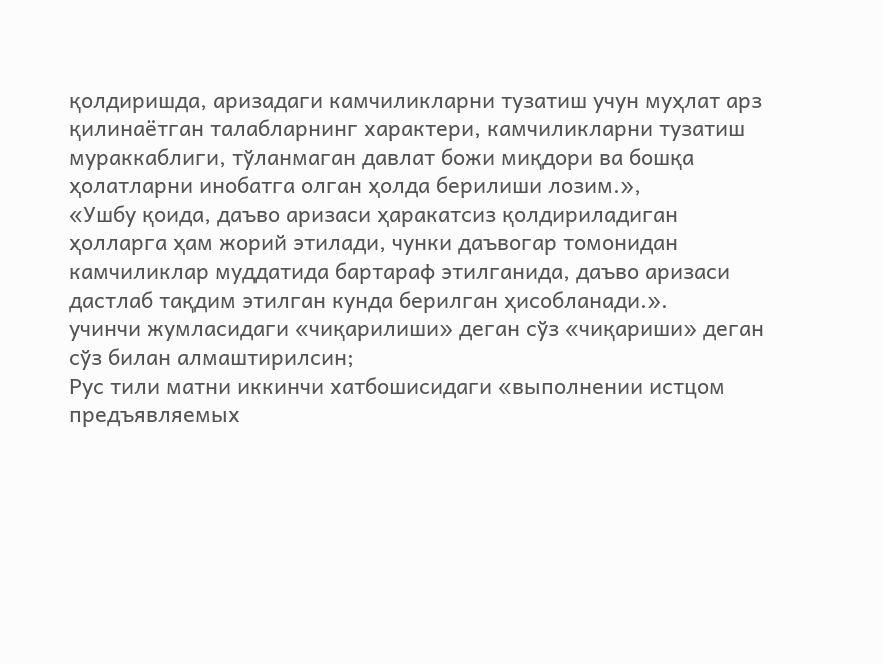қолдиришда, аризадаги камчиликларни тузатиш учун муҳлат арз қилинаётган талабларнинг характери, камчиликларни тузатиш мураккаблиги, тўланмаган давлат божи миқдори ва бошқа ҳолатларни инобатга олган ҳолда берилиши лозим.»,
«Ушбу қоида, даъво аризаси ҳаракатсиз қолдириладиган ҳолларга ҳам жорий этилади, чунки даъвогар томонидан камчиликлар муддатида бартараф этилганида, даъво аризаси дастлаб тақдим этилган кунда берилган ҳисобланади.».
учинчи жумласидаги «чиқарилиши» деган сўз «чиқариши» деган сўз билан алмаштирилсин;
Рус тили матни иккинчи хатбошисидаги «выполнении истцом предъявляемых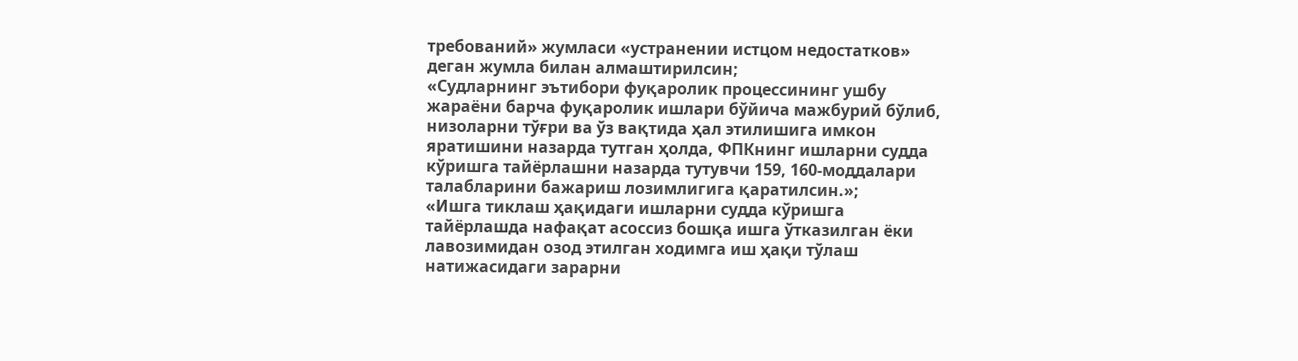требований» жумласи «устранении истцом недостатков» деган жумла билан алмаштирилсин;
«Судларнинг эътибори фуқаролик процессининг ушбу жараёни барча фуқаролик ишлари бўйича мажбурий бўлиб, низоларни тўғри ва ўз вақтида ҳал этилишига имкон яратишини назарда тутган ҳолда, ФПКнинг ишларни судда кўришга тайёрлашни назарда тутувчи 159, 160-моддалари талабларини бажариш лозимлигига қаратилсин.»;
«Ишга тиклаш ҳақидаги ишларни судда кўришга тайёрлашда нафақат асоссиз бошқа ишга ўтказилган ёки лавозимидан озод этилган ходимга иш ҳақи тўлаш натижасидаги зарарни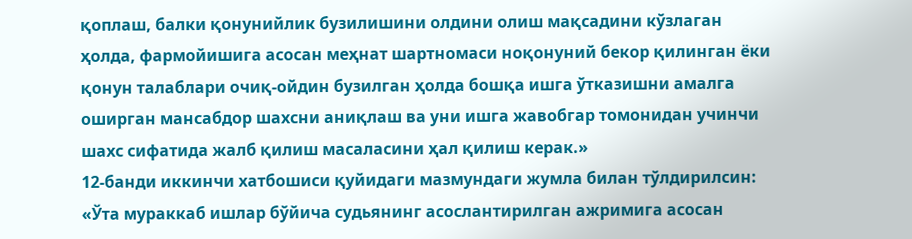қоплаш, балки қонунийлик бузилишини олдини олиш мақсадини кўзлаган ҳолда, фармойишига асосан меҳнат шартномаси ноқонуний бекор қилинган ёки қонун талаблари очиқ-ойдин бузилган ҳолда бошқа ишга ўтказишни амалга оширган мансабдор шахсни аниқлаш ва уни ишга жавобгар томонидан учинчи шахс сифатида жалб қилиш масаласини ҳал қилиш керак.»
12-банди иккинчи хатбошиси қуйидаги мазмундаги жумла билан тўлдирилсин:
«Ўта мураккаб ишлар бўйича судьянинг асослантирилган ажримига асосан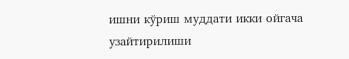ишни кўриш муддати икки ойгача узайтирилиши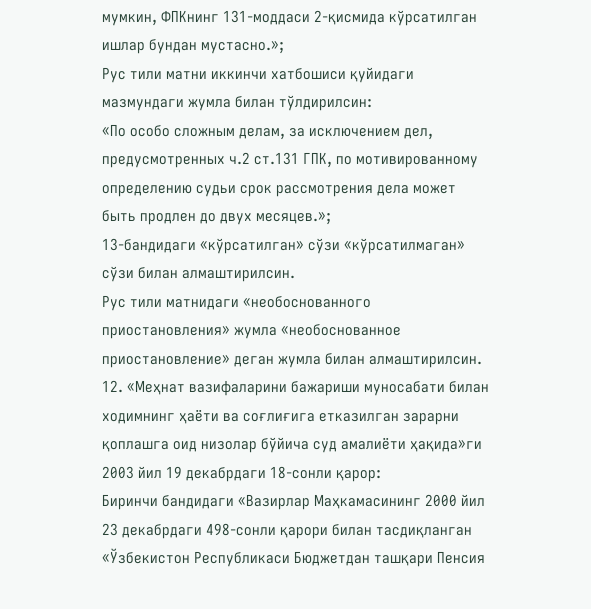мумкин, ФПКнинг 131-моддаси 2-қисмида кўрсатилган ишлар бундан мустасно.»;
Рус тили матни иккинчи хатбошиси қуйидаги мазмундаги жумла билан тўлдирилсин:
«По особо сложным делам, за исключением дел, предусмотренных ч.2 ст.131 ГПК, по мотивированному определению судьи срок рассмотрения дела может быть продлен до двух месяцев.»;
13-бандидаги «кўрсатилган» сўзи «кўрсатилмаган» сўзи билан алмаштирилсин.
Рус тили матнидаги «необоснованного приостановления» жумла «необоснованное приостановление» деган жумла билан алмаштирилсин.
12. «Меҳнат вазифаларини бажариши муносабати билан ходимнинг ҳаёти ва соғлиғига етказилган зарарни қоплашга оид низолар бўйича суд амалиёти ҳақида»ги 2003 йил 19 декабрдаги 18-сонли қарор:
Биринчи бандидаги «Вазирлар Маҳкамасининг 2000 йил 23 декабрдаги 498-сонли қарори билан тасдиқланган «Ўзбекистон Республикаси Бюджетдан ташқари Пенсия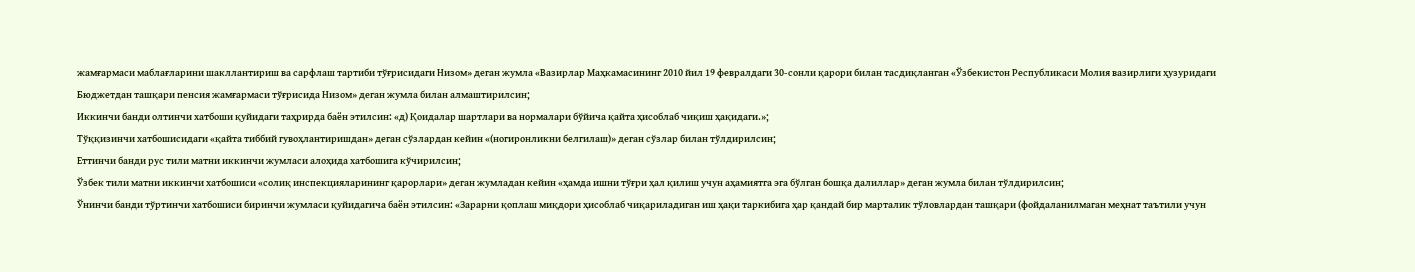жамғармаси маблағларини шакллантириш ва сарфлаш тартиби тўғрисидаги Низом» деган жумла «Вазирлар Маҳкамасининг 2010 йил 19 февралдаги 30-сонли қарори билан тасдиқланган «Ўзбекистон Республикаси Молия вазирлиги ҳузуридаги Бюджетдан ташқари пенсия жамғармаси тўғрисида Низом» деган жумла билан алмаштирилсин;
Иккинчи банди олтинчи хатбоши қуйидаги таҳрирда баён этилсин: «д) Қоидалар шартлари ва нормалари бўйича қайта ҳисоблаб чиқиш ҳақидаги.»;
Тўққизинчи хатбошисидаги «қайта тиббий гувоҳлантиришдан» деган сўзлардан кейин «(ногиронликни белгилаш)» деган сўзлар билан тўлдирилсин;
Еттинчи банди рус тили матни иккинчи жумласи алоҳида хатбошига кўчирилсин;
Ўзбек тили матни иккинчи хатбошиси «солиқ инспекцияларининг қарорлари» деган жумладан кейин «ҳамда ишни тўғри ҳал қилиш учун аҳамиятга эга бўлган бошқа далиллар» деган жумла билан тўлдирилсин;
Ўнинчи банди тўртинчи хатбошиси биринчи жумласи қуйидагича баён этилсин: «Зарарни қоплаш миқдори ҳисоблаб чиқариладиган иш ҳақи таркибига ҳар қандай бир марталик тўловлардан ташқари (фойдаланилмаган меҳнат таътили учун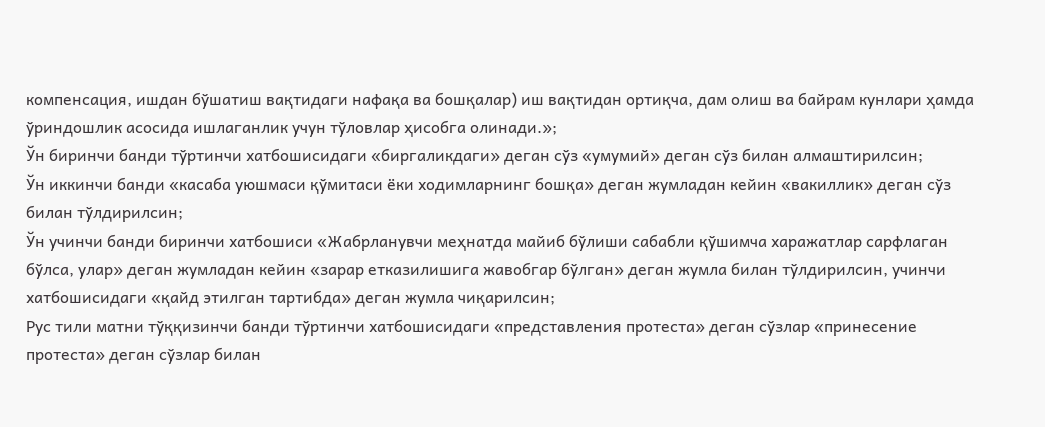компенсация, ишдан бўшатиш вақтидаги нафақа ва бошқалар) иш вақтидан ортиқча, дам олиш ва байрам кунлари ҳамда ўриндошлик асосида ишлаганлик учун тўловлар ҳисобга олинади.»;
Ўн биринчи банди тўртинчи хатбошисидаги «биргаликдаги» деган сўз «умумий» деган сўз билан алмаштирилсин;
Ўн иккинчи банди «касаба уюшмаси қўмитаси ёки ходимларнинг бошқа» деган жумладан кейин «вакиллик» деган сўз билан тўлдирилсин;
Ўн учинчи банди биринчи хатбошиси «Жабрланувчи меҳнатда майиб бўлиши сабабли қўшимча харажатлар сарфлаган бўлса, улар» деган жумладан кейин «зарар етказилишига жавобгар бўлган» деган жумла билан тўлдирилсин, учинчи хатбошисидаги «қайд этилган тартибда» деган жумла чиқарилсин;
Рус тили матни тўққизинчи банди тўртинчи хатбошисидаги «представления протеста» деган сўзлар «принесение протеста» деган сўзлар билан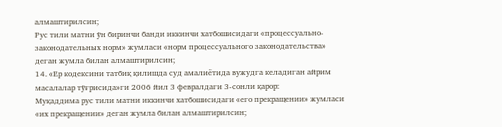алмаштирилсин;
Рус тили матни ўн биринчи банди иккинчи хатбошисидаги «процессуально-законодательных норм» жумласи «норм процессуального законодательства» деган жумла билан алмаштирилсин;
14. «Ер кодексини татбиқ қилишда суд амалиётида вужудга келадиган айрим масалалар тўғрисида»ги 2006 йил 3 февралдаги 3-сонли қарор:
Муқаддима рус тили матни иккинчи хатбошисидаги «его прекращении» жумласи «их прекращении» деган жумла билан алмаштирилсин;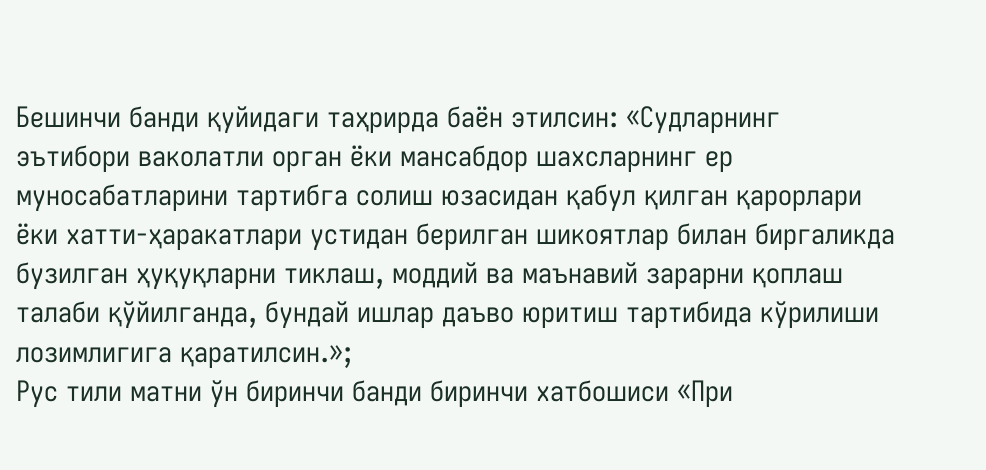Бешинчи банди қуйидаги таҳрирда баён этилсин: «Судларнинг эътибори ваколатли орган ёки мансабдор шахсларнинг ер муносабатларини тартибга солиш юзасидан қабул қилган қарорлари ёки хатти-ҳаракатлари устидан берилган шикоятлар билан биргаликда бузилган ҳуқуқларни тиклаш, моддий ва маънавий зарарни қоплаш талаби қўйилганда, бундай ишлар даъво юритиш тартибида кўрилиши лозимлигига қаратилсин.»;
Рус тили матни ўн биринчи банди биринчи хатбошиси «При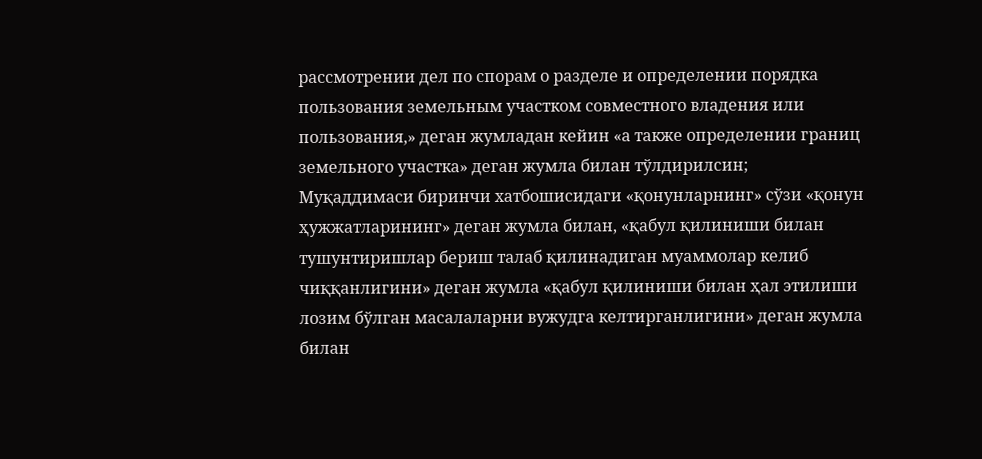рассмотрении дел по спорам о разделе и определении порядка пользования земельным участком совместного владения или пользования,» деган жумладан кейин «а также определении границ земельного участка» деган жумла билан тўлдирилсин;
Муқаддимаси биринчи хатбошисидаги «қонунларнинг» сўзи «қонун ҳужжатларининг» деган жумла билан, «қабул қилиниши билан тушунтиришлар бериш талаб қилинадиган муаммолар келиб чиққанлигини» деган жумла «қабул қилиниши билан ҳал этилиши лозим бўлган масалаларни вужудга келтирганлигини» деган жумла билан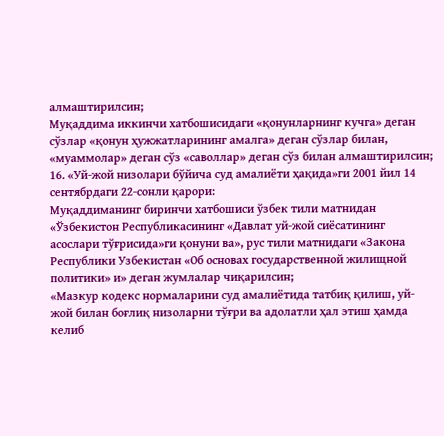алмаштирилсин;
Муқаддима иккинчи хатбошисидаги «қонунларнинг кучга» деган сўзлар «қонун ҳужжатларининг амалга» деган сўзлар билан, «муаммолар» деган сўз «саволлар» деган сўз билан алмаштирилсин;
16. «Уй-жой низолари бўйича суд амалиёти ҳақида»ги 2001 йил 14 сентябрдаги 22-сонли қарори:
Муқаддиманинг биринчи хатбошиси ўзбек тили матнидан «Ўзбекистон Республикасининг «Давлат уй-жой сиёсатининг асослари тўғрисида»ги қонуни ва», рус тили матнидаги «Закона Республики Узбекистан «Об основах государственной жилищной политики» и» деган жумлалар чиқарилсин;
«Мазкур кодекс нормаларини суд амалиётида татбиқ қилиш, уй-жой билан боғлиқ низоларни тўғри ва адолатли ҳал этиш ҳамда келиб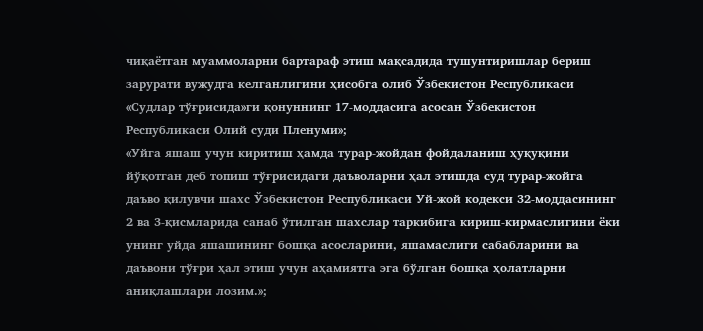чиқаётган муаммоларни бартараф этиш мақсадида тушунтиришлар бериш зарурати вужудга келганлигини ҳисобга олиб Ўзбекистон Республикаси «Судлар тўғрисида»ги қонуннинг 17-моддасига асосан Ўзбекистон Республикаси Олий суди Пленуми»;
«Уйга яшаш учун киритиш ҳамда турар-жойдан фойдаланиш ҳуқуқини йўқотган деб топиш тўғрисидаги даъволарни ҳал этишда суд турар-жойга даъво қилувчи шахс Ўзбекистон Республикаси Уй-жой кодекси 32-моддасининг 2 ва 3-қисмларида санаб ўтилган шахслар таркибига кириш-кирмаслигини ёки унинг уйда яшашининг бошқа асосларини, яшамаслиги сабабларини ва даъвони тўғри ҳал этиш учун аҳамиятга эга бўлган бошқа ҳолатларни аниқлашлари лозим.»;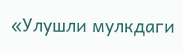«Улушли мулкдаги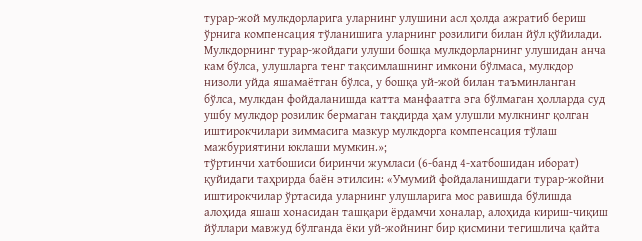турар-жой мулкдорларига уларнинг улушини асл ҳолда ажратиб бериш ўрнига компенсация тўланишига уларнинг розилиги билан йўл қўйилади. Мулкдорнинг турар-жойдаги улуши бошқа мулкдорларнинг улушидан анча кам бўлса, улушларга тенг тақсимлашнинг имкони бўлмаса, мулкдор низоли уйда яшамаётган бўлса, у бошқа уй-жой билан таъминланган бўлса, мулкдан фойдаланишда катта манфаатга эга бўлмаган ҳолларда суд ушбу мулкдор розилик бермаган тақдирда ҳам улушли мулкнинг қолган иштирокчилари зиммасига мазкур мулкдорга компенсация тўлаш мажбуриятини юклаши мумкин.»;
тўртинчи хатбошиси биринчи жумласи (6-банд 4-хатбошидан иборат) қуйидаги таҳрирда баён этилсин: «Умумий фойдаланишдаги турар-жойни иштирокчилар ўртасида уларнинг улушларига мос равишда бўлишда алоҳида яшаш хонасидан ташқари ёрдамчи хоналар, алоҳида кириш-чиқиш йўллари мавжуд бўлганда ёки уй-жойнинг бир қисмини тегишлича қайта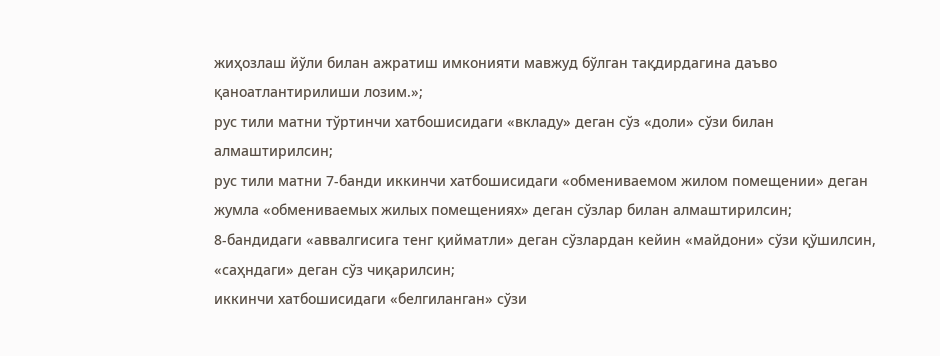жиҳозлаш йўли билан ажратиш имконияти мавжуд бўлган тақдирдагина даъво қаноатлантирилиши лозим.»;
рус тили матни тўртинчи хатбошисидаги «вкладу» деган сўз «доли» сўзи билан алмаштирилсин;
рус тили матни 7-банди иккинчи хатбошисидаги «обмениваемом жилом помещении» деган жумла «обмениваемых жилых помещениях» деган сўзлар билан алмаштирилсин;
8-бандидаги «аввалгисига тенг қийматли» деган сўзлардан кейин «майдони» сўзи қўшилсин, «саҳндаги» деган сўз чиқарилсин;
иккинчи хатбошисидаги «белгиланган» сўзи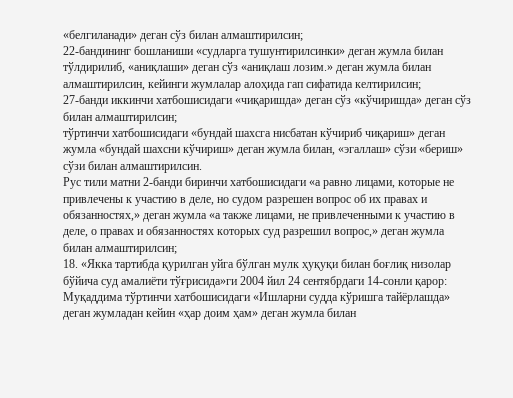«белгиланади» деган сўз билан алмаштирилсин;
22-бандининг бошланиши «судларга тушунтирилсинки» деган жумла билан тўлдирилиб, «аниқлаши» деган сўз «аниқлаш лозим.» деган жумла билан алмаштирилсин, кейинги жумлалар алоҳида гап сифатида келтирилсин;
27-банди иккинчи хатбошисидаги «чиқаришда» деган сўз «кўчиришда» деган сўз билан алмаштирилсин;
тўртинчи хатбошисидаги «бундай шахсга нисбатан кўчириб чиқариш» деган жумла «бундай шахсни кўчириш» деган жумла билан, «эгаллаш» сўзи «бериш» сўзи билан алмаштирилсин.
Рус тили матни 2-банди биринчи хатбошисидаги «а равно лицами, которые не привлечены к участию в деле, но судом разрешен вопрос об их правах и обязанностях,» деган жумла «а также лицами, не привлеченными к участию в деле, о правах и обязанностях которых суд разрешил вопрос,» деган жумла билан алмаштирилсин;
18. «Якка тартибда қурилган уйга бўлган мулк ҳуқуқи билан боғлиқ низолар бўйича суд амалиёти тўғрисида»ги 2004 йил 24 сентябрдаги 14-сонли қарор:
Муқаддима тўртинчи хатбошисидаги «Ишларни судда кўришга тайёрлашда» деган жумладан кейин «ҳар доим ҳам» деган жумла билан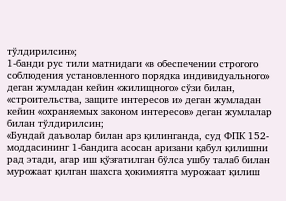тўлдирилсин»;
1-банди рус тили матнидаги «в обеспечении строгого соблюдения установленного порядка индивидуального» деган жумладан кейин «жилищного» сўзи билан, «строительства, защите интересов и» деган жумладан кейин «охраняемых законом интересов» деган жумлалар билан тўлдирилсин;
«Бундай даъволар билан арз қилинганда, суд ФПК 152-моддасининг 1-бандига асосан аризани қабул қилишни рад этади, агар иш қўзғатилган бўлса ушбу талаб билан мурожаат қилган шахсга ҳокимиятга мурожаат қилиш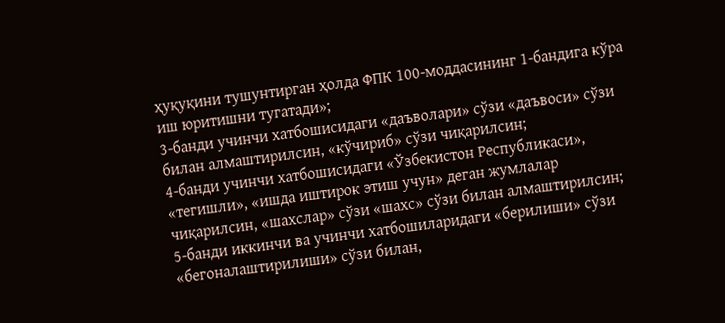ҳуқуқини тушунтирган ҳолда ФПК 100-моддасининг 1-бандига кўра иш юритишни тугатади»;
3-банди учинчи хатбошисидаги «даъволари» сўзи «даъвоси» сўзи билан алмаштирилсин, «кўчириб» сўзи чиқарилсин;
4-банди учинчи хатбошисидаги «Ўзбекистон Республикаси», «тегишли», «ишда иштирок этиш учун» деган жумлалар чиқарилсин, «шахслар» сўзи «шахс» сўзи билан алмаштирилсин;
5-банди иккинчи ва учинчи хатбошиларидаги «берилиши» сўзи «бегоналаштирилиши» сўзи билан,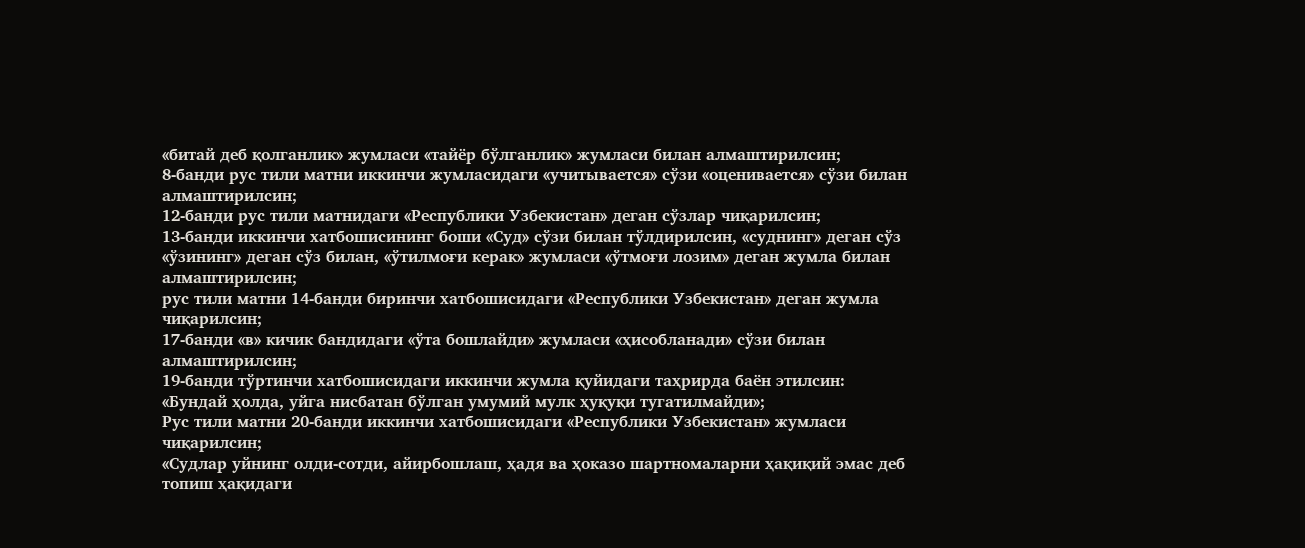«битай деб қолганлик» жумласи «тайёр бўлганлик» жумласи билан алмаштирилсин;
8-банди рус тили матни иккинчи жумласидаги «учитывается» сўзи «оценивается» сўзи билан алмаштирилсин;
12-банди рус тили матнидаги «Республики Узбекистан» деган сўзлар чиқарилсин;
13-банди иккинчи хатбошисининг боши «Суд» сўзи билан тўлдирилсин, «суднинг» деган сўз «ўзининг» деган сўз билан, «ўтилмоғи керак» жумласи «ўтмоғи лозим» деган жумла билан алмаштирилсин;
рус тили матни 14-банди биринчи хатбошисидаги «Республики Узбекистан» деган жумла чиқарилсин;
17-банди «в» кичик бандидаги «ўта бошлайди» жумласи «ҳисобланади» сўзи билан алмаштирилсин;
19-банди тўртинчи хатбошисидаги иккинчи жумла қуйидаги таҳрирда баён этилсин:
«Бундай ҳолда, уйга нисбатан бўлган умумий мулк ҳуқуқи тугатилмайди»;
Рус тили матни 20-банди иккинчи хатбошисидаги «Республики Узбекистан» жумласи чиқарилсин;
«Судлар уйнинг олди-сотди, айирбошлаш, ҳадя ва ҳоказо шартномаларни ҳақиқий эмас деб топиш ҳақидаги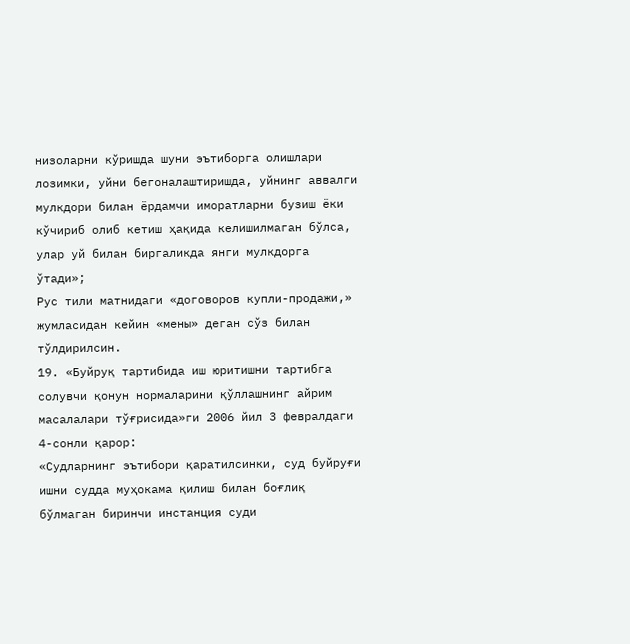низоларни кўришда шуни эътиборга олишлари лозимки, уйни бегоналаштиришда, уйнинг аввалги мулкдори билан ёрдамчи иморатларни бузиш ёки кўчириб олиб кетиш ҳақида келишилмаган бўлса, улар уй билан биргаликда янги мулкдорга ўтади»;
Рус тили матнидаги «договоров купли-продажи,» жумласидан кейин «мены» деган сўз билан тўлдирилсин.
19. «Буйруқ тартибида иш юритишни тартибга солувчи қонун нормаларини қўллашнинг айрим масалалари тўғрисида»ги 2006 йил 3 февралдаги 4-сонли қарор:
«Судларнинг эътибори қаратилсинки, суд буйруғи ишни судда муҳокама қилиш билан боғлиқ бўлмаган биринчи инстанция суди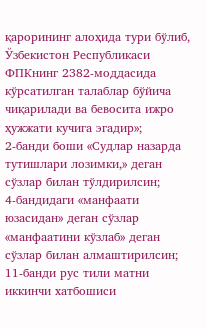қарорининг алоҳида тури бўлиб, Ўзбекистон Республикаси ФПКнинг 2382-моддасида кўрсатилган талаблар бўйича чиқарилади ва бевосита ижро ҳужжати кучига эгадир»;
2-банди боши «Судлар назарда тутишлари лозимки,» деган сўзлар билан тўлдирилсин;
4-бандидаги «манфаати юзасидан» деган сўзлар «манфаатини кўзлаб» деган сўзлар билан алмаштирилсин;
11-банди рус тили матни иккинчи хатбошиси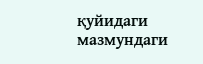қуйидаги мазмундаги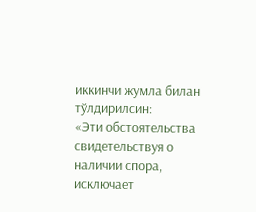иккинчи жумла билан тўлдирилсин:
«Эти обстоятельства свидетельствуя о наличии спора, исключает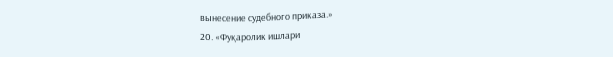вынесение судебного приказа.»
20. «Фуқаролик ишлари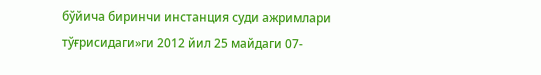бўйича биринчи инстанция суди ажримлари тўғрисидаги»ги 2012 йил 25 майдаги 07-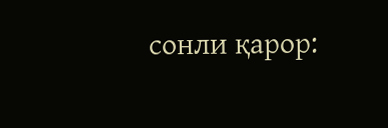сонли қарор: